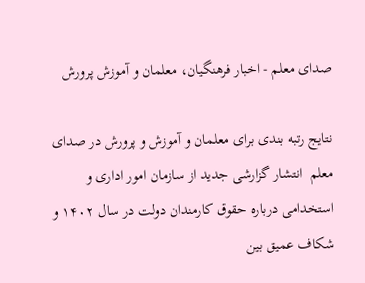صدای معلم - اخبار فرهنگیان، معلمان و آموزش پرورش

نتایج رتبه بندی برای معلمان و آموزش و پرورش در صدای معلم  انتشار گزارشی جدید از سازمان امور اداری و استخدامی درباره حقوق کارمندان دولت در سال ۱۴۰۲ و شکاف عمیق بین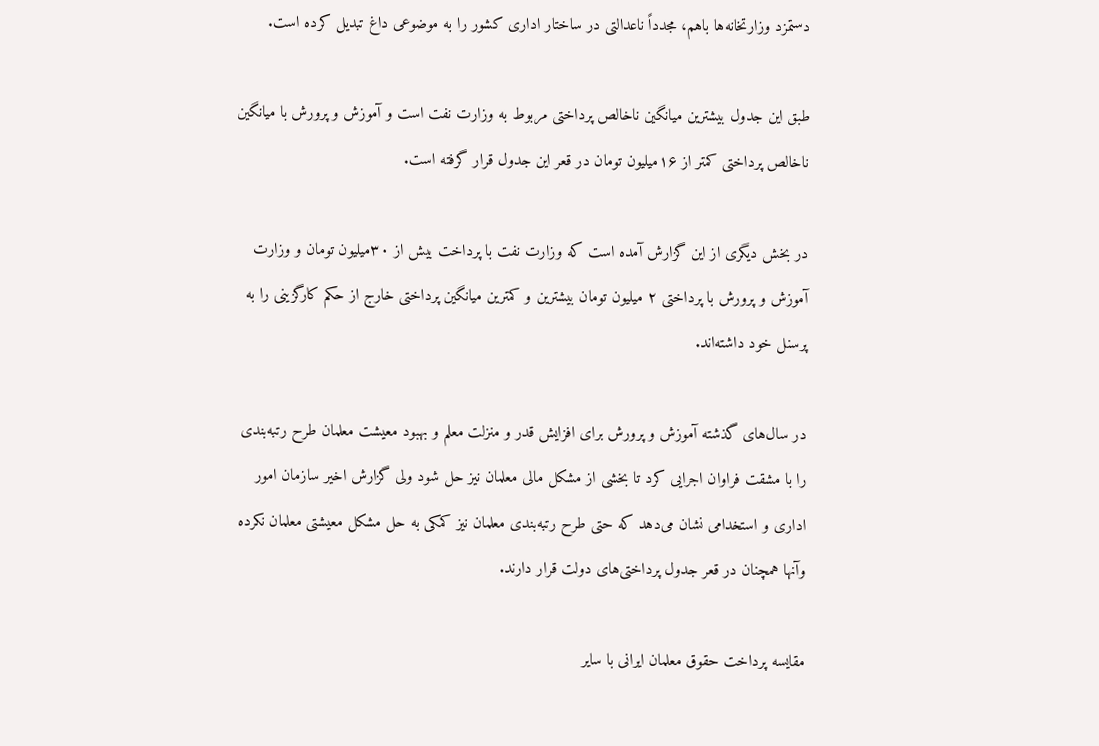دستمزد وزارتخانه‌ها باهم، مجدداً ناعدالتی در ساختار اداری کشور را به موضوعی داغ تبدیل کرده است.

طبق این جدول بیشترین میانگین ناخالص پرداختی مربوط به وزارت نفت است و آموزش‌ و‌ پرورش با میانگین ناخالص پرداختی کمتر از ۱۶‌میلیون تومان در قعر این جدول قرار گرفته است.

در بخش دیگری از این گزارش آمده است که وزارت نفت با پرداخت بیش از ۳۰‌میلیون تومان و وزارت آموزش‌ و‌ پرورش با پرداختی ۲ میلیون تومان بیشترین و کمترین میانگین پرداختی خارج از حکم کارگزینی را به پرسنل خود داشته‌اند.

در سال‌های گذشته آموزش و پرورش برای افزایش قدر و منزلت معلم و بهبود معیشت معلمان طرح رتبه‌بندی را با مشقت فراوان اجرایی کرد تا بخشی از مشکل مالی معلمان نیز حل شود ولی گزارش اخیر سازمان امور اداری و استخدامی نشان می‌دهد که حتی طرح رتبه‌بندی معلمان نیز کمکی به حل مشکل معیشتی معلمان نکرده وآنها همچنان در قعر جدول پرداختی‌های دولت قرار دارند.

مقایسه پرداخت حقوق معلمان ایرانی با سایر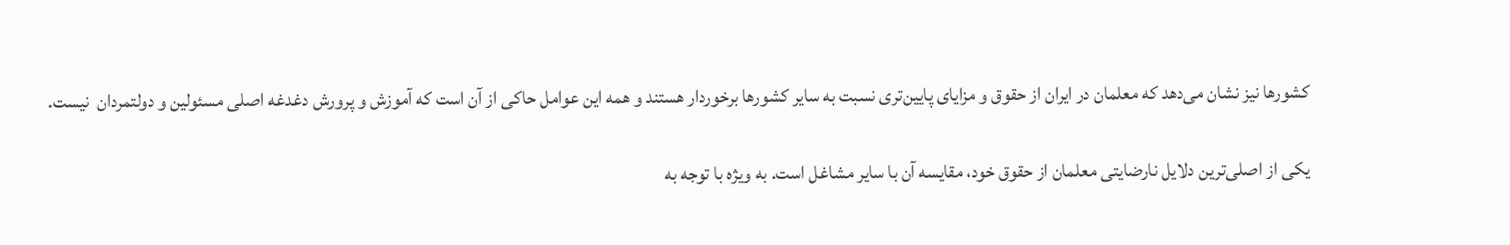کشورها نیز نشان می‌دهد که معلمان در ایران از حقوق و مزایای پایین‌تری نسبت به سایر کشورها برخوردار هستند و همه این عوامل حاکی از آن است که آموزش و پرورش دغدغه اصلی مسئولین و دولتمردان  نیست.

یکی از اصلی‌ترین دلایل نارضایتی معلمان از حقوق خود، مقایسه آن با سایر مشاغل است. به ویژه با توجه به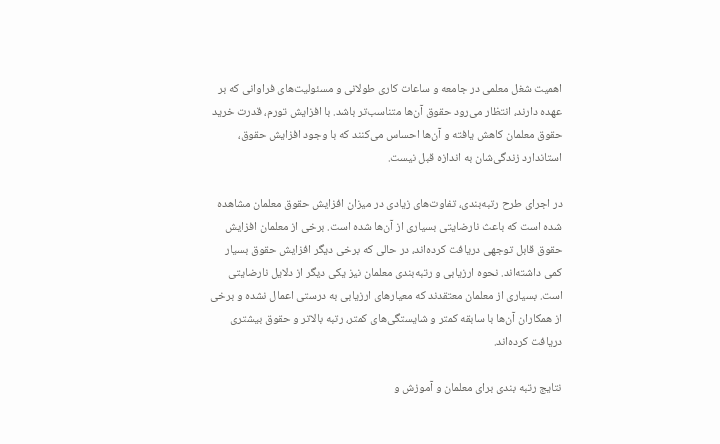اهمیت شغل معلمی در جامعه و ساعات کاری طولانی و مسئولیت‌های فراوانی که بر عهده دارند، انتظار می‌رود حقوق آن‌ها متناسب‌تر باشد. با افزایش تورم، قدرت خرید حقوق معلمان کاهش یافته و آن‌ها احساس می‌کنند که با وجود افزایش حقوق، استاندارد زندگی‌شان به اندازه قبل نیست.

در اجرای طرح رتبه‌بندی، تفاوت‌های زیادی در میزان افزایش حقوق معلمان مشاهده شده است که باعث نارضایتی بسیاری از آن‌ها شده است. برخی از معلمان افزایش حقوق قابل توجهی دریافت کرده‌اند، در حالی که برخی دیگر افزایش حقوق بسیار کمی داشته‌اند. نحوه ارزیابی و رتبه‌بندی معلمان نیز یکی دیگر از دلایل نارضایتی است. بسیاری از معلمان معتقدند که معیارهای ارزیابی به درستی اعمال نشده و برخی از همکاران آن‌ها با سابقه کمتر و شایستگی‌های کمتر، رتبه بالاتر و حقوق بیشتری دریافت کرده‌اند.

نتایج رتبه بندی برای معلمان و آموزش و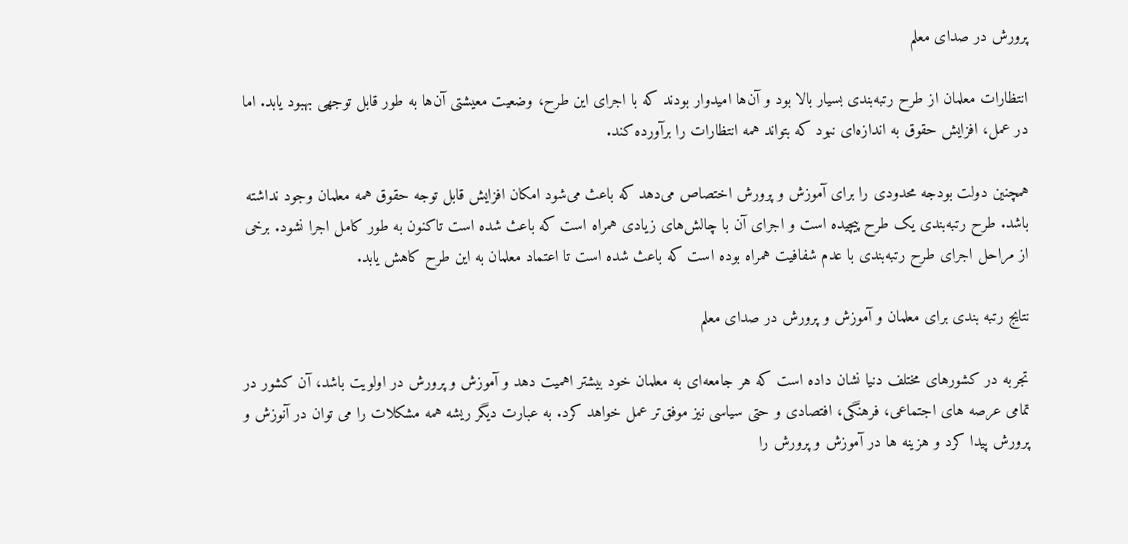پرورش در صدای معلم

انتظارات معلمان از طرح رتبه‌بندی بسیار بالا بود و آن‌ها امیدوار بودند که با اجرای این طرح، وضعیت معیشتی آن‌ها به طور قابل توجهی بهبود یابد. اما در عمل، افزایش حقوق به اندازه‌ای نبود که بتواند همه انتظارات را برآورده کند.

همچنین دولت بودجه محدودی را برای آموزش و پرورش اختصاص می‌دهد که باعث می‌شود امکان افزایش قابل توجه حقوق همه معلمان وجود نداشته باشد. طرح رتبه‌بندی یک طرح پیچیده است و اجرای آن با چالش‌های زیادی همراه است که باعث شده است تاکنون به طور کامل اجرا نشود. برخی از مراحل اجرای طرح رتبه‌بندی با عدم شفافیت همراه بوده است که باعث شده است تا اعتماد معلمان به این طرح کاهش یابد.

نتایج رتبه بندی برای معلمان و آموزش و پرورش در صدای معلم

تجربه در کشورهای مختلف دنیا نشان داده است که هر جامعه‌ای به معلمان خود بیشتر اهمیت ‌دهد و آموزش و پرورش در اولویت باشد، آن کشور در تمامی عرصه های اجتماعی، فرهنگی، افتصادی و حتی سیاسی نیز موفق‌تر عمل خواهد کرد. به عبارت دیگر ریشه همه مشکلات را می توان در آنوزش و پرورش پیدا کرد و هزینه ها در آموزش و پرورش را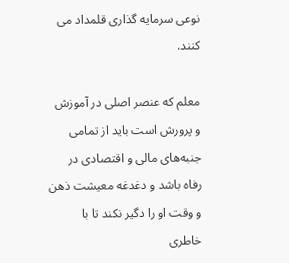نوعی سرمایه گذاری قلمداد می کنند.

معلم که عنصر اصلی در آموزش و پرورش است باید از تمامی جنبه‌های مالی و اقتصادی در رفاه باشد و دغدغه معیشت ذهن  و وقت او را دگیر نکند تا با خاطری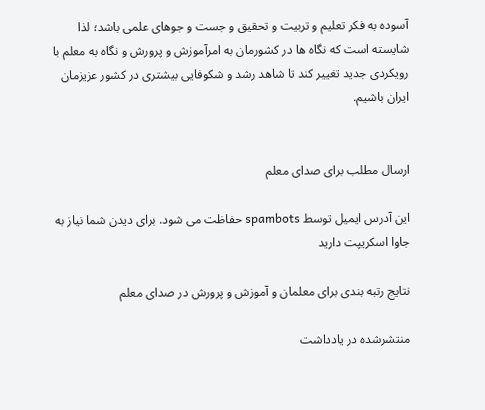آسوده به فکر تعلیم و تربیت و تحقیق و جست و جوهای علمی باشد؛ لذا شایسته است که نگاه ها در کشورمان به امرآموزش و پرورش و نگاه به معلم با رویکردی جدید تغییر کند تا شاهد رشد و شکوفایی بیشتری در کشور عزیزمان ایران باشیم.


ارسال مطلب برای صدای معلم

این آدرس ایمیل توسط spambots حفاظت می شود. برای دیدن شما نیاز به جاوا اسکریپت دارید

نتایج رتبه بندی برای معلمان و آموزش و پرورش در صدای معلم

منتشرشده در یادداشت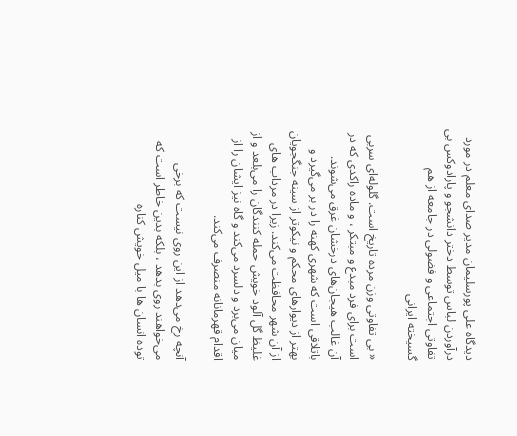دیدگاه علی پورسلیمان مدیر صدای معلم در مورد درآوردن لباس توسط دختر دانشجو و پارادوکس بی تفاوتی اجتماعی و فضولی در جامعه از هم گسیخته ایرانی

« بی تفاوتی وزن مرده‌ تاریخ است. گلوله‌ای سربی است برای فرد مبدع و مبتکر ، و ماده‌ راکدی که در آن غالب هیجان‌های درخشان غرق می‌شوند. باتلاقی است که شهری کهنه را در بر می‌گیرد و بهتر از دیوارهای محکم و نیکوتر از سینه‌ جنگجویان از آن شهر محافظت می‌کند. زیرا در مرداب های غلیظ گل آلود خویش حمله کنندگان را می‌بلعد و از میان می‌برد و دلسرد می‌کند و گاه نیز ایشان را از اقدام قهرمانانه منصرف می‌کند.

آنچه رخ می‌دهد از این روی نیست که برخی می‌خواهند روی بدهد ، بلکه بدین خاطر است که توده‌ انسان ها با میل خویش کناره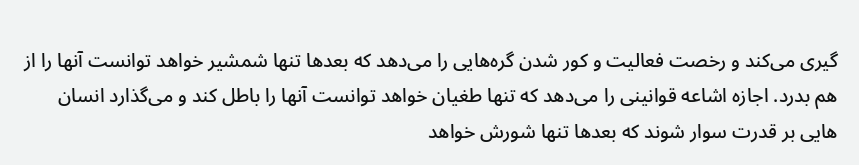گیری می‌کند و رخصت فعالیت و کور شدن گره‌هایی را می‌دهد که بعدها تنها شمشیر خواهد توانست آنها را از هم بدرد. اجازه‌ اشاعه‌ قوانینی را می‌دهد که تنها طغیان خواهد توانست آنها را باطل کند و می‌گذارد انسان هایی بر قدرت سوار شوند که بعدها تنها شورش خواهد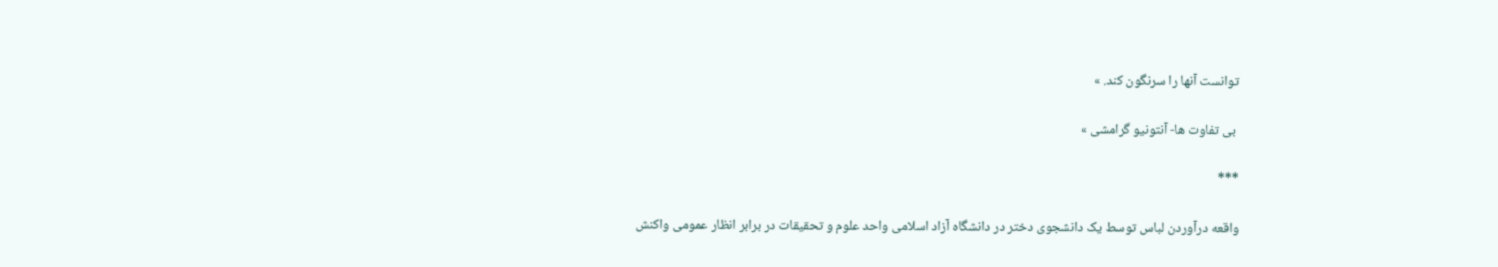توانست آنها را سرنگون کند. »

 بی تفاوت ها- آنتونیو گرامشی »

***

واقعه درآوردن لباس توسط یک دانشجوی دختر در دانشگاه آزاد اسلامی واحد علوم و تحقیقات در برابر انظار عمومی واکنش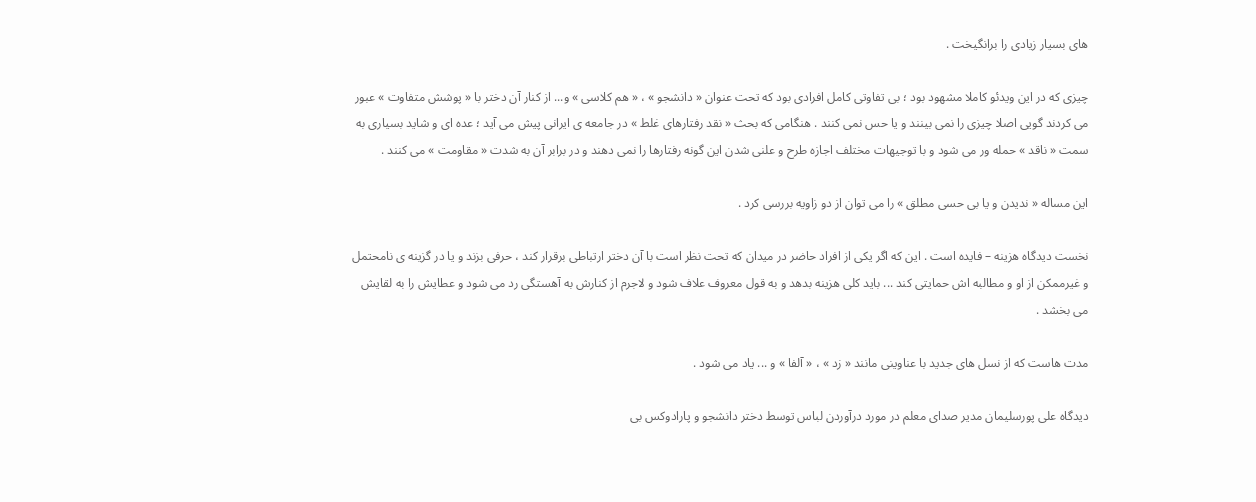های بسیار زیادی را برانگیخت .

چیزی که در این ویدئو کاملا مشهود بود ؛ بی تفاوتی کامل افرادی بود که تحت عنوان « دانشجو » ، « هم کلاسی » و... از کنار آن دختر با « پوشش متفاوت » عبور می کردند گویی اصلا چیزی را نمی بینند و یا حس نمی کنند . هنگامی که بحث « نقد رفتارهای غلط » در جامعه ی ایرانی پیش می آید ؛ عده ای و شاید بسیاری به سمت « ناقد » حمله ور می شود و با توجیهات مختلف اجازه طرح و علنی شدن این گونه رفتارها را نمی دهند و در برابر آن به شدت « مقاومت » می کنند .

این مساله « ندیدن و یا بی حسی مطلق » را می توان از دو زاویه بررسی کرد .

نخست دیدگاه هزینه – فایده است . این که اگر یکی از افراد حاضر در میدان که تحت نظر است با آن دختر ارتباطی برقرار کند ، حرفی بزند و یا در گزینه ی نامحتمل و غیرممکن از او و مطالبه اش حمایتی کند ... باید کلی هزینه بدهد و به قول معروف علاف شود و لاجرم از کنارش به آهستگی رد می شود و عطایش را به لقایش می بخشد .

مدت هاست که از نسل های جدید با عناوینی مانند « زد » ، « آلفا » و ... یاد می شود .

دیدگاه علی پورسلیمان مدیر صدای معلم در مورد درآوردن لباس توسط دختر دانشجو و پارادوکس بی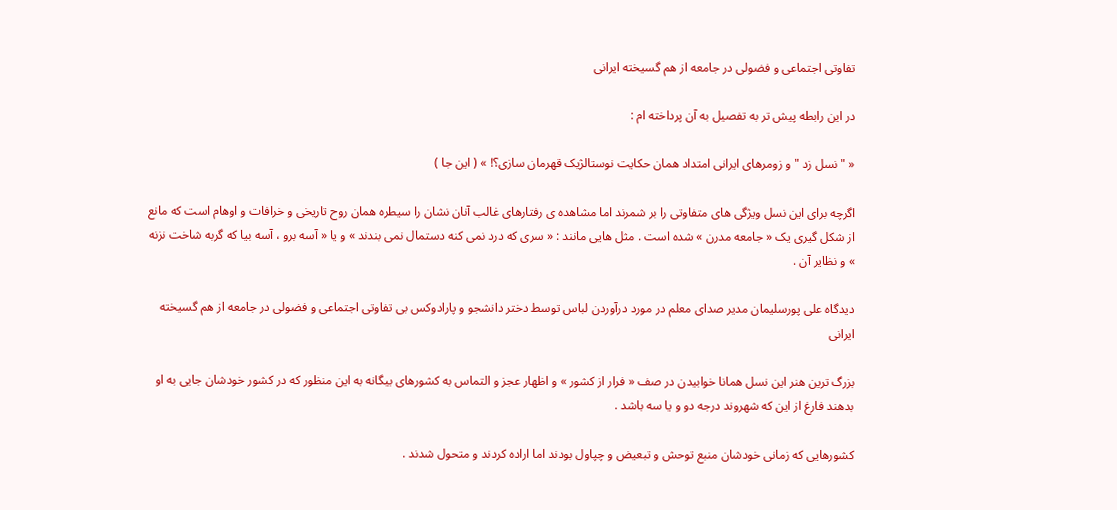تفاوتی اجتماعی و فضولی در جامعه از هم گسیخته ایرانی

در این رابطه پیش تر به تفصیل به آن پرداخته ام :

« "نسل زد " و زومرهای ایرانی امتداد همان حکایت نوستالژیک قهرمان سازی؟! » ( این جا )

اگرچه برای این نسل ویژگی های متفاوتی را بر شمرند اما مشاهده ی رفتارهای غالب آنان نشان را سیطره همان روح تاریخی و خرافات و اوهام است که مانع از شکل گیری یک « جامعه مدرن » شده است . مثل هایی مانند : « سری که درد نمی کنه دستمال نمی بندند » و یا « آسه برو ، آسه بیا که گربه شاخت نزنه » و نظایر آن .

دیدگاه علی پورسلیمان مدیر صدای معلم در مورد درآوردن لباس توسط دختر دانشجو و پارادوکس بی تفاوتی اجتماعی و فضولی در جامعه از هم گسیخته ایرانی

بزرگ ترین هنر این نسل همانا خوابیدن در صف « فرار از کشور » و اظهار عجز و التماس به کشورهای بیگانه به این منظور که در کشور خودشان جایی به او بدهند فارغ از این که شهروند درجه دو و یا سه باشد .

کشورهایی که زمانی خودشان منبع توحش و تبعیض و چپاول بودند اما اراده کردند و متحول شدند .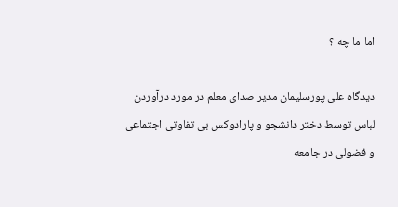اما ما چه ؟

دیدگاه علی پورسلیمان مدیر صدای معلم در مورد درآوردن لباس توسط دختر دانشجو و پارادوکس بی تفاوتی اجتماعی و فضولی در جامعه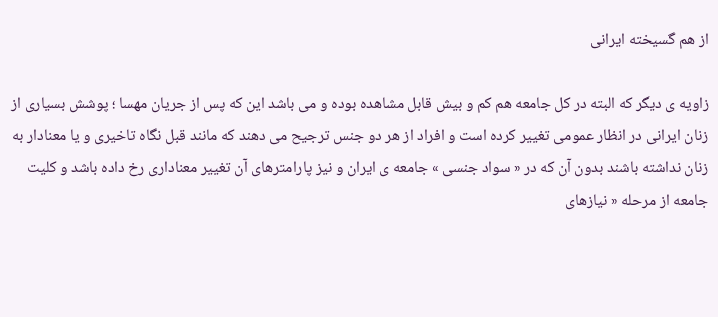از هم گسیخته ایرانی

زاویه ی دیگر که البته در کل جامعه هم کم و بیش قابل مشاهده بوده و می باشد این که پس از جریان مهسا ؛ پوشش بسیاری از زنان ایرانی در انظار عمومی تغییر کرده است و افراد از هر دو جنس ترجیح می دهند که مانند قبل نگاه تاخیری و یا معنادار به زنان نداشته باشند بدون آن که در « سواد جنسی » جامعه ی ایران و نیز پارامترهای آن تغییر معناداری رخ داده باشد و کلیت جامعه از مرحله « نیازهای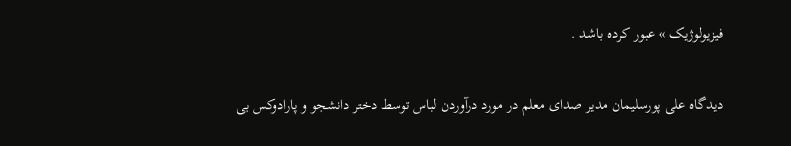فیزیولوژیک » عبور کرده باشد .

دیدگاه علی پورسلیمان مدیر صدای معلم در مورد درآوردن لباس توسط دختر دانشجو و پارادوکس بی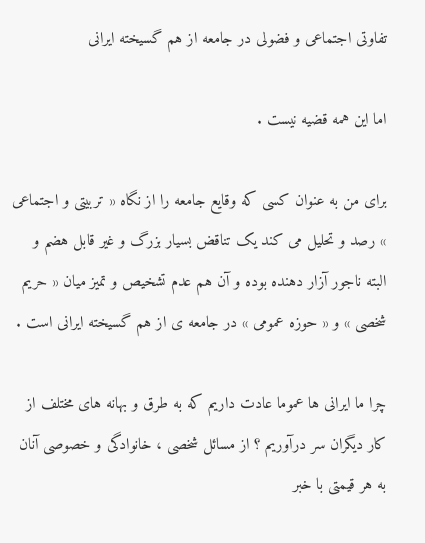تفاوتی اجتماعی و فضولی در جامعه از هم گسیخته ایرانی

اما این همه قضیه نیست .

برای من به عنوان کسی که وقایع جامعه را از نگاه « تربیتی و اجتماعی » رصد و تحلیل می کند یک تناقض بسیار بزرگ و غیر قابل هضم و البته ناجور آزار دهنده بوده و آن هم عدم تشخیص و تمیز میان « حریم شخصی » و « حوزه عمومی » در جامعه ی از هم گسیخته ایرانی است .

چرا ما ایرانی ها عموما عادت داریم که به طرق و بهانه های مختلف از کار دیگران سر درآوریم ؟ از مسائل شخصی ، خانوادگی و خصوصی آنان به هر قیمتی با خبر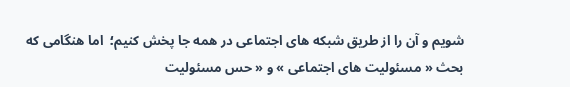شویم و آن را از طریق شبکه های اجتماعی در همه جا پخش کنیم؛  اما هنگامی که بحث « مسئولیت های اجتماعی » و « حس مسئولیت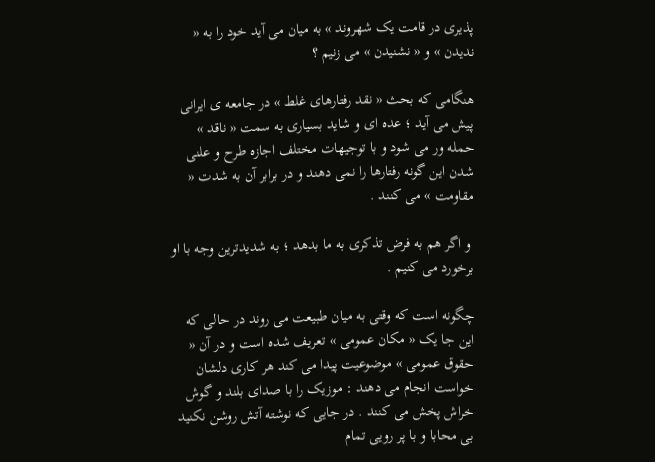پذیری در قامت یک شهروند » به میان می آید خود را به « ندیدن » و « نشنیدن » می زنیم ؟

هنگامی که بحث « نقد رفتارهای غلط » در جامعه ی ایرانی پیش می آید ؛ عده ای و شاید بسیاری به سمت « ناقد » حمله ور می شود و با توجیهات مختلف اجازه طرح و علنی شدن این گونه رفتارها را نمی دهند و در برابر آن به شدت « مقاومت » می کنند .

 و اگر هم به فرض تذکری به ما بدهد ؛ به شدیدترین وجه با او برخورد می کنیم .

چگونه است که وقتی به میان طبیعت می روند در حالی که این جا یک « مکان عمومی » تعریف شده است و در آن « حقوق عمومی » موضوعیت پیدا می کند هر کاری دلشان خواست انجام می دهند : موزیک را با صدای بلند و گوش خراش پخش می کنند . در جایی که نوشته آتش روشن نکنید بی محابا و با پر رویی تمام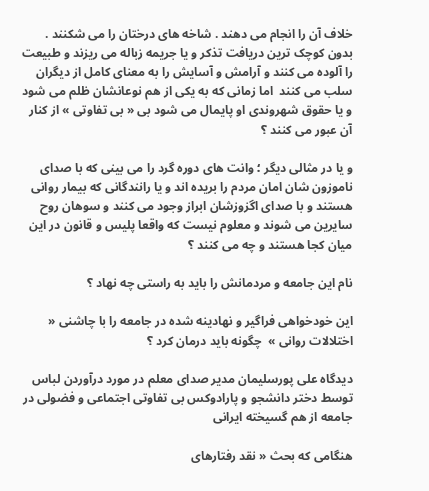خلاف آن را انجام می دهند . شاخه های درختان را می شکنند . بدون کوچک ترین دریافت تذکر و یا جریمه زباله می ریزند و طبیعت را آلوده می کنند و آرامش و آسایش را به معنای کامل از دیگران سلب می کنند  اما زمانی که به یکی از هم نوعانشان ظلم می شود و یا حقوق شهروندی او پایمال می شود بی « بی تفاوتی » از کنار آن عبور می کنند ؟

و یا در مثالی دیگر ؛ وانت های دوره گرد را می بینی که با صدای ناموزون شان امان مردم را بریده اند و یا رانندگانی که بیمار روانی هستند و با صدای اگزوزشان ابراز وجود می کنند و سوهان روح سایرین می شوند و معلوم نیست که واقعا پلیس و قانون در این میان کجا هستند و چه می کنند ؟

نام این جامعه و مردمانش را باید به راستی چه نهاد ؟

این خودخواهی فراگیر و نهادینه شده در جامعه را با چاشنی « اختلالات روانی »  چگونه باید درمان کرد ؟

دیدگاه علی پورسلیمان مدیر صدای معلم در مورد درآوردن لباس توسط دختر دانشجو و پارادوکس بی تفاوتی اجتماعی و فضولی در جامعه از هم گسیخته ایرانی

هنگامی که بحث « نقد رفتارهای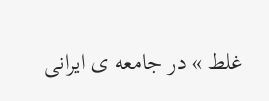غلط » در جامعه ی ایرانی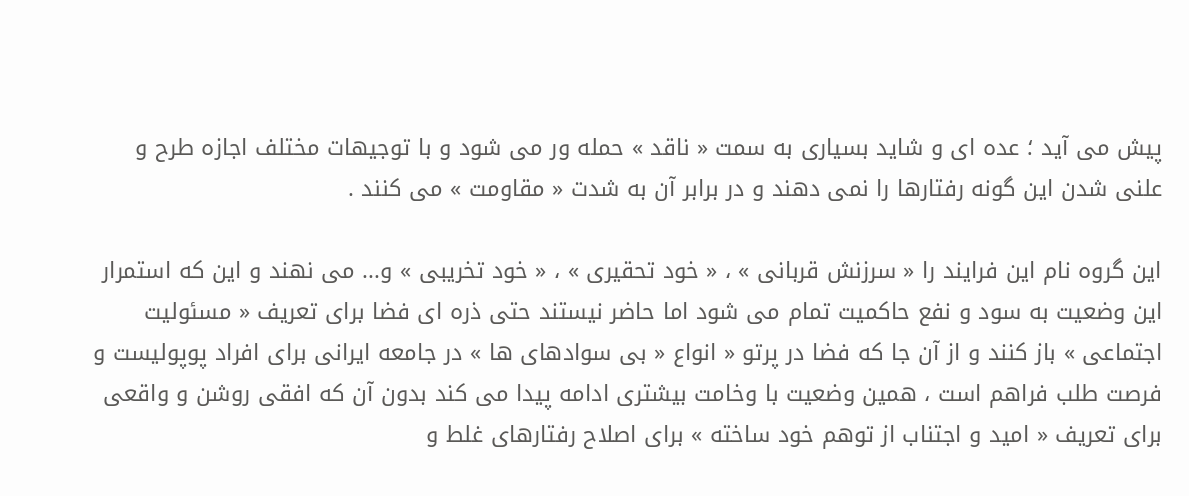پیش می آید ؛ عده ای و شاید بسیاری به سمت « ناقد » حمله ور می شود و با توجیهات مختلف اجازه طرح و علنی شدن این گونه رفتارها را نمی دهند و در برابر آن به شدت « مقاومت » می کنند .

این گروه نام این فرایند را « سرزنش قربانی » ، « خود تحقیری » ، « خود تخریبی » و... می نهند و این که استمرار این وضعیت به سود و نفع حاکمیت تمام می شود اما حاضر نیستند حتی ذره ای فضا برای تعریف « مسئولیت اجتماعی » باز کنند و از آن جا که فضا در پرتو « انواع « بی سوادهای ها » در جامعه ایرانی برای افراد پوپولیست و فرصت طلب فراهم است ، همین وضعیت با وخامت بیشتری ادامه پیدا می کند بدون آن که افقی روشن و واقعی برای تعریف « امید و اجتناب از توهم خود ساخته » برای اصلاح رفتارهای غلط و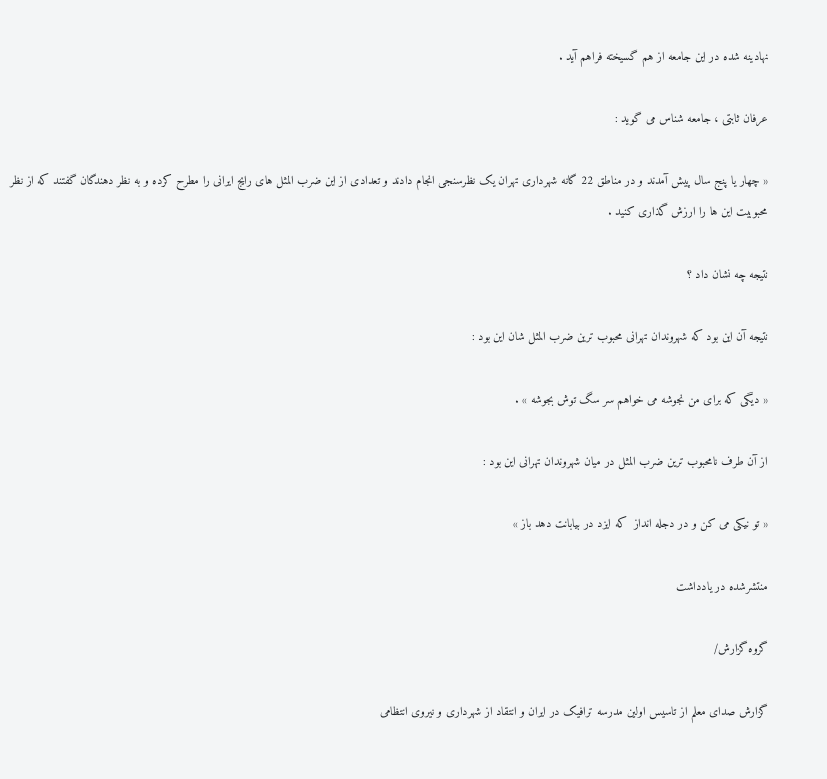نهادینه شده در این جامعه از هم گسیخته فراهم آید .

عرفان ثابتی ، جامعه شناس می گوید :

« چهار یا پنج سال پیش آمدند و در مناطق 22 گانه شهرداری تهران یک نظرسنجی انجام دادند و تعدادی از این ضرب المثل های رایج ایرانی را مطرح کرده و به نظر دهندگان گفتند که از نظر محبوبیت این ها را ارزش گذاری کنید .

نتیجه چه نشان داد ؟

نتیجه آن این بود که شهروندان تهرانی محبوب ترین ضرب المثل شان این بود :

« دیگی که برای من نجوشه می خواهم سر سگ توش بجوشه » .

از آن طرف نامحبوب ترین ضرب المثل در میان شهروندان تهرانی این بود :

« تو نیکی می کن و در دجله انداز  که ایزد در بیابانت دهد باز »

منتشرشده در یادداشت

گروه گزارش/

گزارش صدای معلم از تاسیس اولین مدرسه ترافیک در ایران و انتقاد از شهرداری و نیروی انتظامی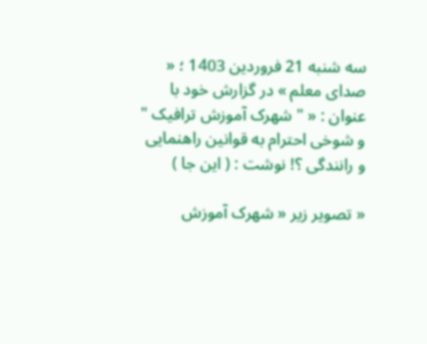سه شنبه 21 فروردین 1403 ؛ « صدای معلم » در گزارش خود با عنوان : « " شهرک آموزش ترافیک " و شوخی احترام به قوانین راهنمایی و رانندگی ؟! نوشت : ( این جا )

« تصویر زیر « شهرک آموزش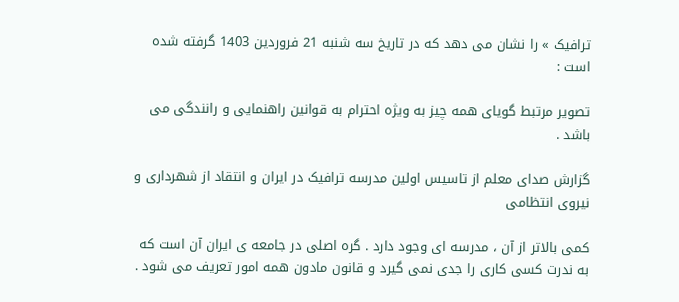ترافیک » را نشان می دهد که در تاریخ سه شنبه 21 فروردین 1403 گرفته شده است :

تصویر مرتبط گویای همه چیز به ویژه احترام به قوانین راهنمایی و رانندگی می باشد .

گزارش صدای معلم از تاسیس اولین مدرسه ترافیک در ایران و انتقاد از شهرداری و نیروی انتظامی

کمی بالاتر از آن ، مدرسه ای وجود دارد . گره اصلی در جامعه ی ایران آن است که به ندرت کسی کاری را جدی نمی گیرد و قانون مادون همه امور تعریف می شود .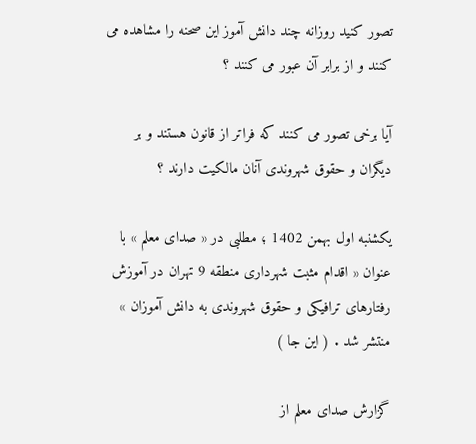تصور کنید روزانه چند دانش آموز این صحنه را مشاهده می کنند و از برابر آن عبور می کنند ؟

آیا برخی تصور می کنند که فراتر از قانون هستند و بر دیگران و حقوق شهروندی آنان مالکیت دارند ؟

یکشنبه اول بهمن 1402 ؛ مطلبی در « صدای معلم » با عنوان « اقدام مثبت شهرداری منطقه 9 تهران در آموزش رفتارهای ترافیکی و حقوق شهروندی به دانش آموزان » منتشر شد . ( این جا )

گزارش صدای معلم از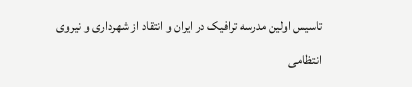تاسیس اولین مدرسه ترافیک در ایران و انتقاد از شهرداری و نیروی انتظامی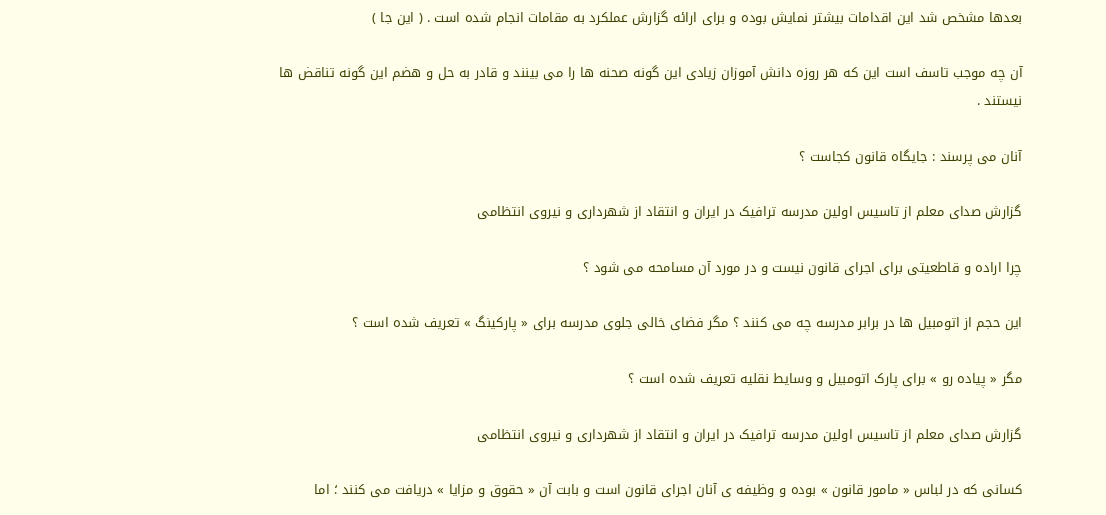بعدها مشخص شد این اقدامات بیشتر نمایش بوده و برای ارائه گزارش عملکرد به مقامات انجام شده است . ( این جا )

آن چه موجب تاسف است این که هر روزه دانش آموزان زیادی این گونه صحنه ها را می بینند و قادر به حل و هضم این گونه تناقض ها نیستند .

آنان می پرسند : جایگاه قانون کجاست ؟

گزارش صدای معلم از تاسیس اولین مدرسه ترافیک در ایران و انتقاد از شهرداری و نیروی انتظامی

چرا اراده و قاطعیتی برای اجرای قانون نیست و در مورد آن مسامحه می شود ؟

این حجم از اتومبیل ها در برابر مدرسه چه می کنند ؟ مگر فضای خالی جلوی مدرسه برای « پارکینگ » تعریف شده است ؟

مگر « پیاده رو » برای پارک اتومبیل و وسایط نقلیه تعریف شده است ؟

گزارش صدای معلم از تاسیس اولین مدرسه ترافیک در ایران و انتقاد از شهرداری و نیروی انتظامی

کسانی که در لباس « مامور قانون » بوده و وظیفه ی آنان اجرای قانون است و بابت آن « حقوق و مزایا » دریافت می کنند ؛ اما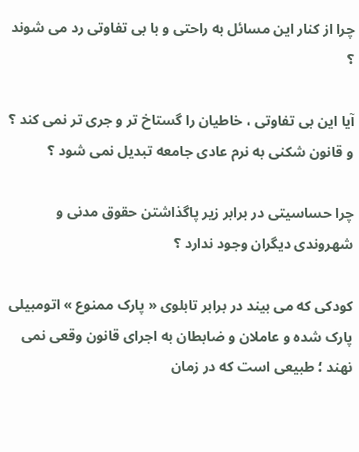چرا از کنار این مسائل به راحتی و با بی تفاوتی رد می شوند ؟

آیا این بی تفاوتی ، خاطیان را گستاخ تر و جری تر نمی کند ؟ و قانون شکنی به نرم عادی جامعه تبدیل نمی شود ؟

چرا حساسیتی در برابر زیر پاگذاشتن حقوق مدنی و شهروندی دیگران وجود ندارد ؟

کودکی که می بیند در برابر تابلوی « پارک ممنوع » اتومبیلی پارک شده و عاملان و ضابطان به اجرای قانون وقعی نمی نهند ؛ طبیعی است که در زمان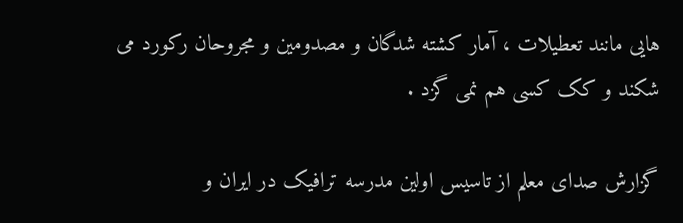هایی مانند تعطیلات ، آمار کشته شدگان و مصدومین و مجروحان رکورد می شکند و کک کسی هم نمی گزد .

گزارش صدای معلم از تاسیس اولین مدرسه ترافیک در ایران و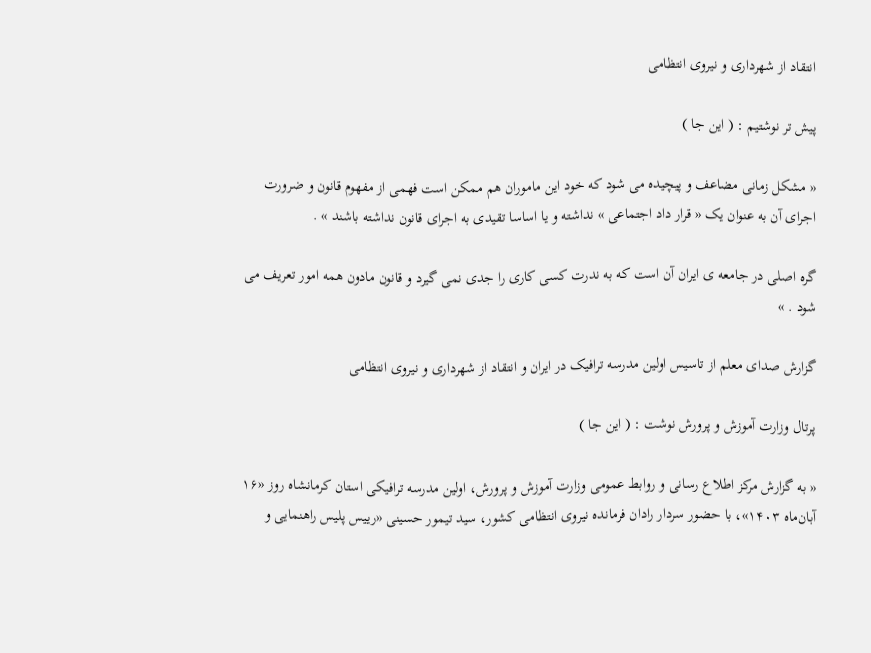انتقاد از شهرداری و نیروی انتظامی

پیش تر نوشتیم : ( این جا )

« مشکل زمانی مضاعف و پیچیده می شود که خود این ماموران هم ممکن است فهمی از مفهوم قانون و ضرورت اجرای آن به عنوان یک « قرار داد اجتماعی » نداشته و یا اساسا تقیدی به اجرای قانون نداشته باشند » .

گره اصلی در جامعه ی ایران آن است که به ندرت کسی کاری را جدی نمی گیرد و قانون مادون همه امور تعریف می شود . »

گزارش صدای معلم از تاسیس اولین مدرسه ترافیک در ایران و انتقاد از شهرداری و نیروی انتظامی

پرتال وزارت آموزش و پرورش نوشت : ( این جا )

« به گزارش مرکز اطلاع رسانی و روابط عمومی وزارت آموزش و پرورش، اولین مدرسه ترافیکی استان کرمانشاه روز «۱۶ آبان‌ماه ۱۴۰۳»، با حضور سردار رادان فرمانده نیروی انتظامی کشور، سید تیمور حسینی «رییس پلیس راهنمایی و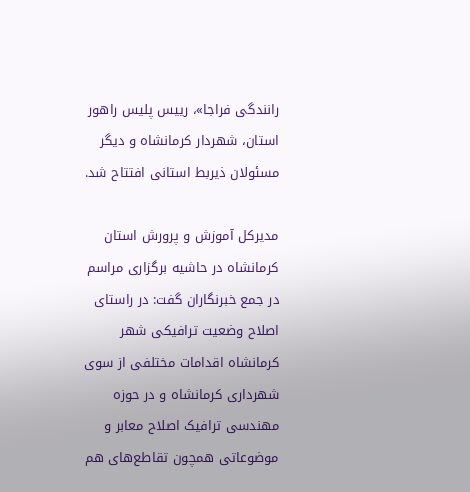رانندگی فراجا»، رییس پلیس راهور استان، شهردار کرمانشاه و دیگر مسئولان ذیربط استانی افتتاح شد.

مدیرکل آموزش و پرورش استان کرمانشاه در حاشیه برگزاری مراسم در جمع خبرنگاران گفت: در راستای اصلاح وضعیت ترافیکی شهر کرمانشاه اقدامات مختلفی از سوی شهرداری کرمانشاه و در حوزه مهندسی ترافیک اصلاح معابر و موضوعاتی همچون تقاطع‌های هم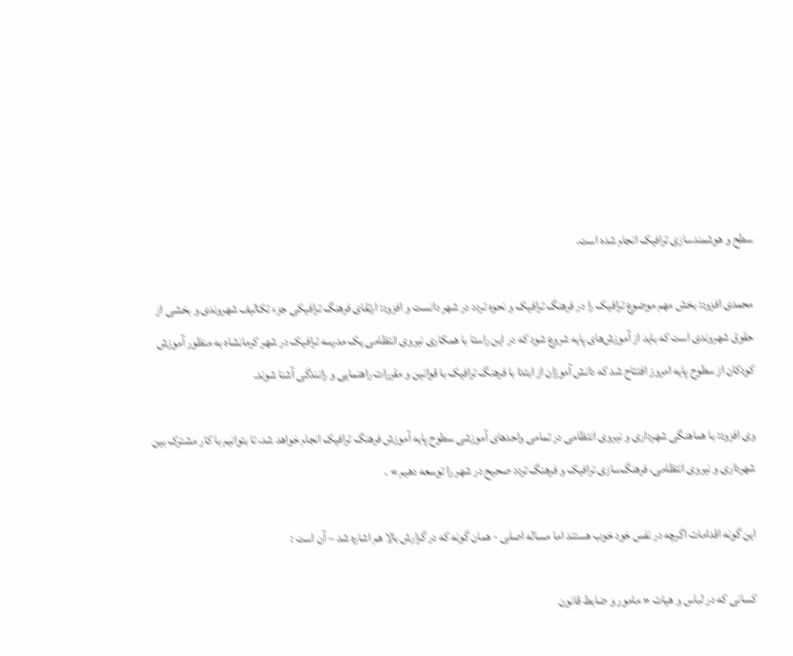سطح و هوشمندسازی ترافیک انجام شده است.

محمدی افزود: بخش مهم موضوع ترافیک را در فرهنگ ترافیک و نحوه تردد در شهر دانست و افزود: ارتقای فرهنگ ترافیکی جزء تکالیف شهروندی و بخشی از حقوق شهروندی است که باید از آموزش‌های پایه شروع شود که در این راستا با همکاری نیروی انتظامی یک مدرسه ترافیک در شهر کرمانشاه به‌ منظور آموزش کودکان از سطوح پایه امروز افتتاح شد که دانش آموزان از ابتدا با فرهنگ ترافیک با قوانین و مقررات راهنمایی و رانندگی آشنا شوند.

وی افزود: با هماهنگی شهرداری و نیروی انتظامی در تمامی واحدهای آموزشی سطوح پایه آموزش فرهنگ ترافیک انجام خواهد شد، تا بتوانیم با کار مشترک بین شهرداری و نیروی انتظامی، فرهنگ‌سازی ترافیک و فرهنگ تردد صحیح در شهر را توسعه دهیم » .

این گونه اقدامات اگرچه در نفس خود خوب هستند اما مساله اصلی - همان گونه که در گزارش بالا هم اشاره شد – آن است :

کسانی که در لباس و هیات « مامور و ضابط قانون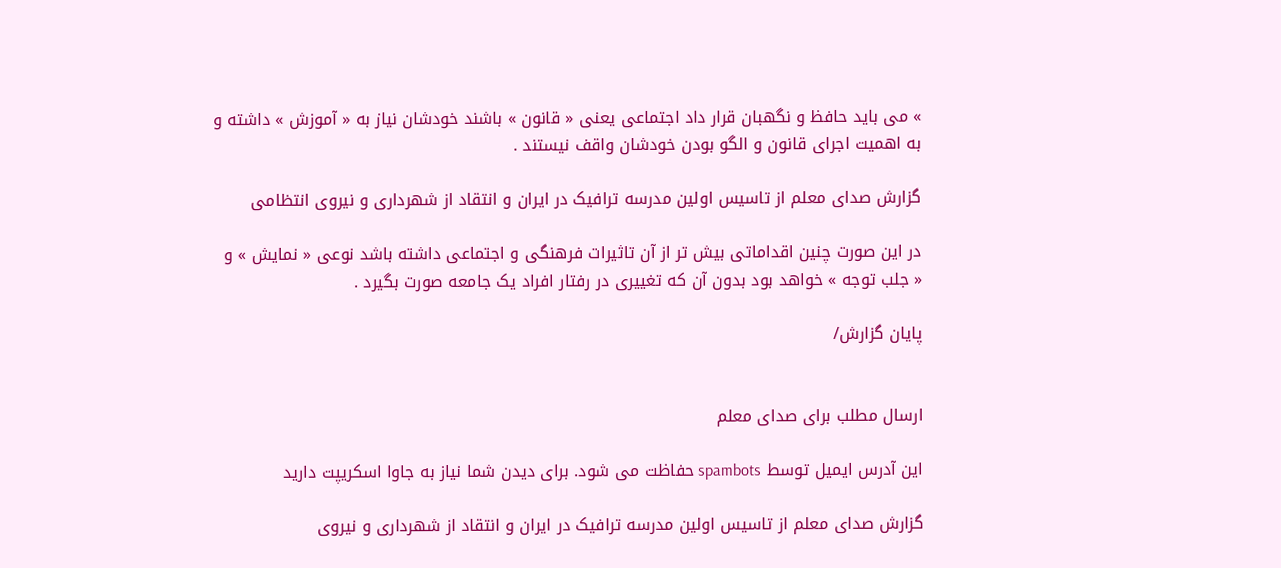» می باید حافظ و نگهبان قرار داد اجتماعی یعنی « قانون » باشند خودشان نیاز به « آموزش » داشته و به اهمیت اجرای قانون و الگو بودن خودشان واقف نیستند .

گزارش صدای معلم از تاسیس اولین مدرسه ترافیک در ایران و انتقاد از شهرداری و نیروی انتظامی

در این صورت چنین اقداماتی بیش تر از آن تاثیرات فرهنگی و اجتماعی داشته باشد نوعی « نمایش » و « جلب توجه » خواهد بود بدون آن که تغییری در رفتار افراد یک جامعه صورت بگیرد .

پایان گزارش/


ارسال مطلب برای صدای معلم

این آدرس ایمیل توسط spambots حفاظت می شود. برای دیدن شما نیاز به جاوا اسکریپت دارید

گزارش صدای معلم از تاسیس اولین مدرسه ترافیک در ایران و انتقاد از شهرداری و نیروی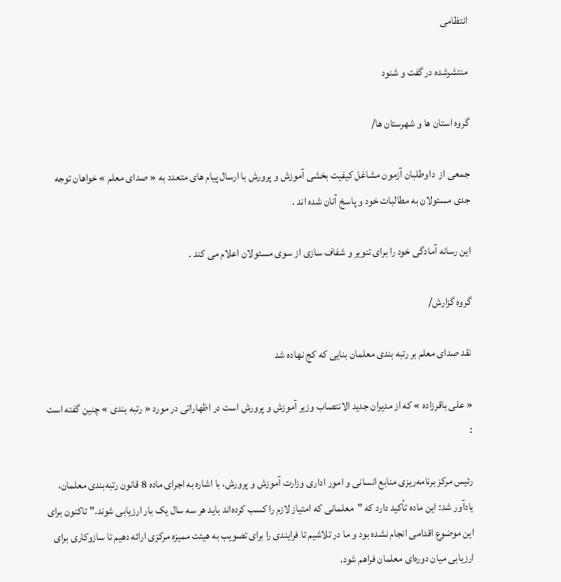انتظامی

منتشرشده در گفت و شنود

گروه استان ها و شهرستان ها/

جمعی از  داوطلبان آزمون مشاغل کیفیت بخشی آموزش و پرورش با ارسال پیام های متعدد به « صدای معلم » خواهان توجه جدی مسئولان به مطالبات خود و پاسخ آنان شده اند .

این رسانه آمادگی خود را برای تنویر و شفاف سازی از سوی مسئولان اعلام می کند .

گروه گزارش/

نقد صدای معلم بر رتبه بندی معلمان بنایی که کج نهاده شد

« علی باقرزاده » که از مدیران جدید الانتصاب وزیر آموزش و پرورش است در اظهاراتی در مورد « رتبه بندی » چنین گفته است :

رئیس مرکز برنامه‌ریزی منابع انسانی و امور اداری وزارت آموزش و پرورش، با اشاره به اجرای ماده 8 قانون رتبه‌بندی معلمان، یادآور شد: این ماده تأکید دارد که "معلمانی که امتیاز لازم را کسب کرده‌اند باید هر سه سال یک بار ارزیابی شوند." تاکنون برای این موضوع اقدامی انجام نشده بود و ما در تلاشیم تا فرایندی را برای تصویب به هیئت ممیزه مرکزی ارائه دهیم تا سازوکاری برای ارزیابی میان‌ دوره‌ای معلمان فراهم شود.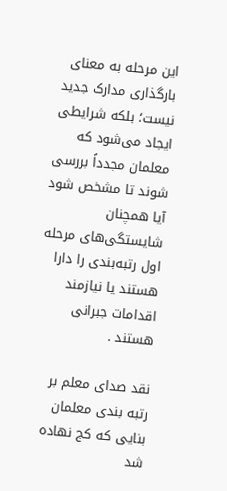این مرحله به معنای بارگذاری مدارک جدید نیست؛ بلکه شرایطی ایجاد می‌شود که معلمان مجدداً بررسی شوند تا مشخص شود آیا همچنان شایستگی‌های مرحله اول رتبه‌بندی را دارا هستند یا نیازمند اقدامات جبرانی هستند .

نقد صدای معلم بر رتبه بندی معلمان بنایی که کج نهاده شد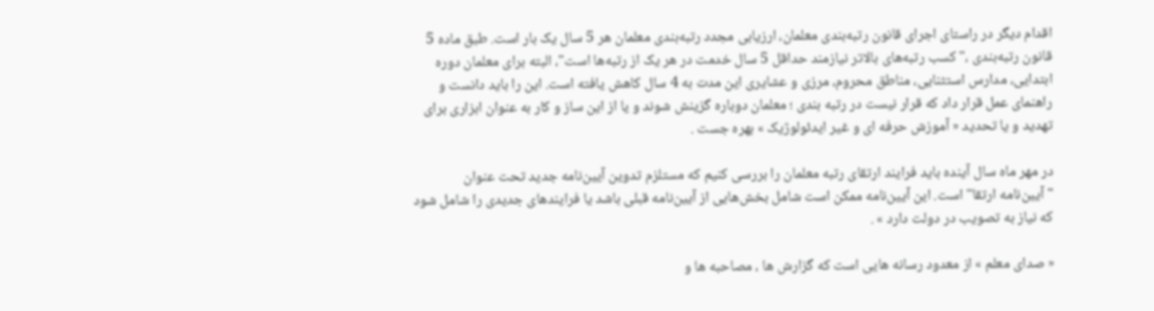اقدام دیگر در راستای اجرای قانون رتبه‌بندی معلمان، ارزیابی مجدد رتبه‌بندی معلمان هر 5 سال یک بار است. طبق ماده 5 قانون رتبه‌بندی ،" کسب رتبه‌های بالاتر نیازمند حداقل 5 سال خدمت در هر یک از رتبه‌ها است"، البته برای معلمان دوره ابتدایی، مدارس استثنایی، مناطق محروم، مرزی و عشایری این مدت به 4 سال کاهش یافته است. این را باید دانست و راهنمای عمل قرار داد که قرار نیست در رتبه بندی ؛ معلمان دوباره گزینش شوند و یا از این ساز و کار به عنوان ابزاری برای تهدید و یا تحدید « آموزش حرفه ای و غیر ایدئولوژیک » بهره جست .

در مهر ماه سال آینده باید فرایند ارتقای رتبه معلمان را بررسی کنیم که مستلزم تدوین آیین‌نامه جدید تحت عنوان "آیین‌نامه ارتقا" است. این آیین‌نامه ممکن است شامل بخش‌هایی از آیین‌نامه قبلی باشد یا فرایندهای جدیدی را شامل شود که نیاز به تصویب در دولت دارد » .

« صدای معلم » از معدود رسانه هایی است که گزارش ها ، مصاحبه ها و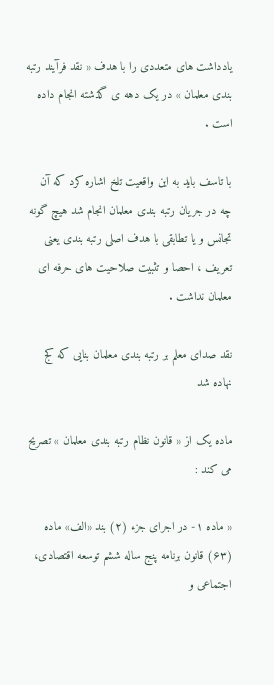یادداشت های متعددی را با هدف « نقد فرآیند رتبه بندی معلمان » در یک دهه ی گذشته انجام داده است .

با تاسف باید به این واقعیت تلخ اشاره کرد که آن چه در جریان رتبه بندی معلمان انجام شد هیچ گونه تجانس و یا تطابقی با هدف اصلی رتبه بندی یعنی تعریف ، احصا و تثبیت صلاحیت های حرفه ای معلمان نداشت .

نقد صدای معلم بر رتبه بندی معلمان بنایی که کج نهاده شد

ماده یک از « قانون نظام رتبه بندی معلمان » تصریح می کند :

« ماده ۱- در اجرای جزء (۲) بند «الف» ماده (۶۳) قانون برنامه پنج ساله ششم توسعه اقتصادی، اجتماعی و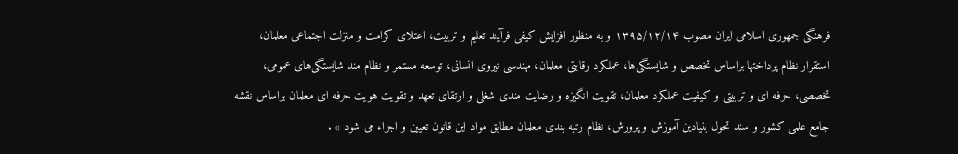فرهنگی جمهوری اسلامی ایران مصوب ۱۳۹۵/١٢/١۴ و به منظور افزایش کیفی فرآیند تعلیم و تربیت، اعتلای کرامت و منزلت اجتماعی معلمان، استقرار نظام پرداختها براساس تخصص و شایستگی‌ها، عملکرد رقابتی معلمان، مهندسی نیروی انسانی، توسعه مستمر و نظام مند شایستگی‌های عمومی، تخصصی، حرفه ای و تربیتی و کیفیت عملکرد معلمان، تقویت انگیزه و رضایت مندی شغلی و ارتقای تعهد و تقویت هویت حرفه ای معلمان براساس نقشه جامع علمی کشور و سند تحول بنیادین آموزش و پرورش، نظام رتبه بندی معلمان مطابق مواد این قانون تعیین و اجراء می شود » .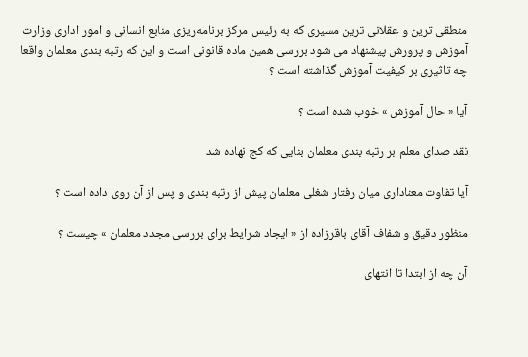منطقی ترین و عقلانی ترین مسیری که به رئیس مرکز برنامه‌ریزی منابع انسانی و امور اداری وزارت آموزش و پرورش پیشنهاد می شود بررسی همین ماده قانونی است و این که رتبه بندی معلمان واقعا چه تاثیری بر کیفیت آموزش گذاشته است ؟

آیا « حال آموزش » خوب شده است ؟

نقد صدای معلم بر رتبه بندی معلمان بنایی که کج نهاده شد

آیا تفاوت معناداری میان رفتار شغلی معلمان پیش از رتبه بندی و پس از آن روی داده است ؟

منظور دقیق و شفاف آقای باقرزاده از « ایجاد شرایط برای بررسی مجدد معلمان » چیست ؟

آن چه از ابتدا تا انتهای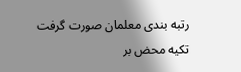رتبه بندی معلمان صورت گرفت تکیه محض بر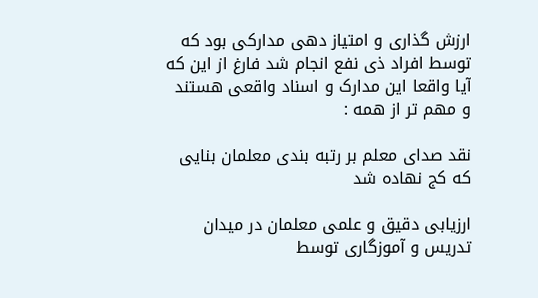ارزش گذاری و امتیاز دهی مدارکی بود که توسط افراد ذی نفع انجام شد فارغ از این که آیا واقعا این مدارک و اسناد واقعی هستند و مهم تر از همه :

نقد صدای معلم بر رتبه بندی معلمان بنایی که کج نهاده شد

ارزیابی دقیق و علمی معلمان در میدان تدریس و آموزگاری توسط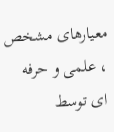معیارهای مشخص ، علمی و حرفه ای توسط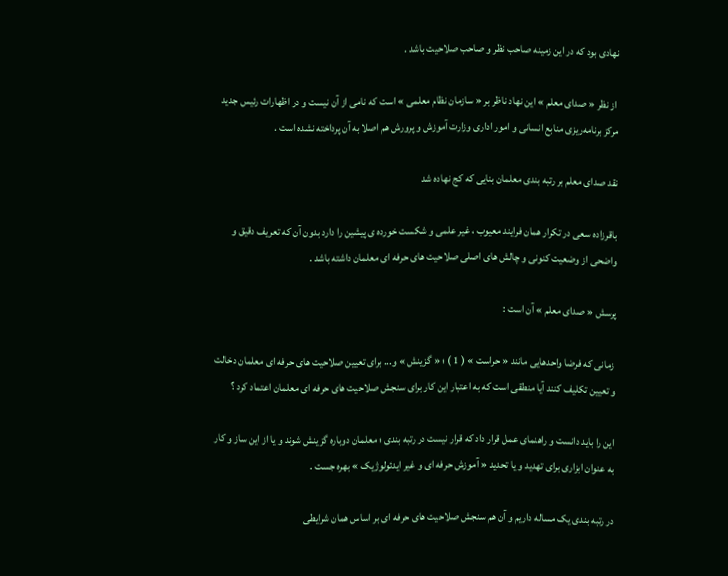نهادی بود که در این زمینه صاحب نظر و صاحب صلاحیت باشد .

 از نظر « صدای معلم » این نهاد ناظر بر « سازمان نظام معلمی » است که نامی از آن نیست و در اظهارات رئیس جدید مرکز برنامه‌ریزی منابع انسانی و امور اداری وزارت آموزش و پرورش هم اصلا به آن پرداخته نشده است .

نقد صدای معلم بر رتبه بندی معلمان بنایی که کج نهاده شد

باقرزاده سعی در تکرار همان فرایند معیوب ، غیر علمی و شکست خورده ی پیشین را دارد بدون آن که تعریف دقیق و واضحی از وضعیت کنونی و چالش های اصلی صلاحیت های حرفه ای معلمان داشته باشد .

پرسش « صدای معلم » آن است :

 زمانی که فرضا واحدهایی مانند « حراست » ( 1 ) ؛ « گزینش » و... برای تعیین صلاحیت های حرفه ای معلمان دخالت و تعیین تکلیف کنند آیا منطقی است که به اعتبار این کار برای سنجش صلاحیت های حرفه ای معلمان اعتماد کرد ؟

این را باید دانست و راهنمای عمل قرار داد که قرار نیست در رتبه بندی ؛ معلمان دوباره گزینش شوند و یا از این ساز و کار به عنوان ابزاری برای تهدید و یا تحدید « آموزش حرفه ای و غیر ایدئولوژیک » بهره جست .

در رتبه بندی یک مساله داریم و آن هم سنجش صلاحیت های حرفه ای بر اساس همان شرایطی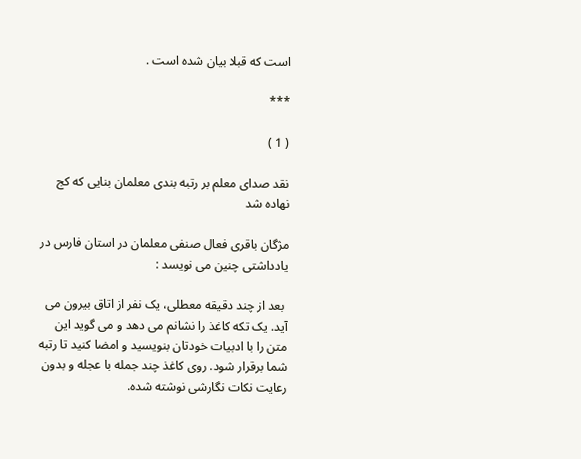است که قبلا بیان شده است .

***

( 1 )

نقد صدای معلم بر رتبه بندی معلمان بنایی که کج نهاده شد

مژگان باقری فعال صنفی معلمان در استان فارس در یادداشتی چنین می نویسد :

 بعد از چند دقیقه معطلی، یک نفر از اتاق بیرون می آید. یک تکه کاغذ را نشانم می دهد و می گوید این متن را با ادبیات خودتان بنویسید و امضا کنید تا رتبه شما برقرار شود. روی کاغذ چند جمله با عجله و بدون رعایت نکات نگارشی نوشته شده.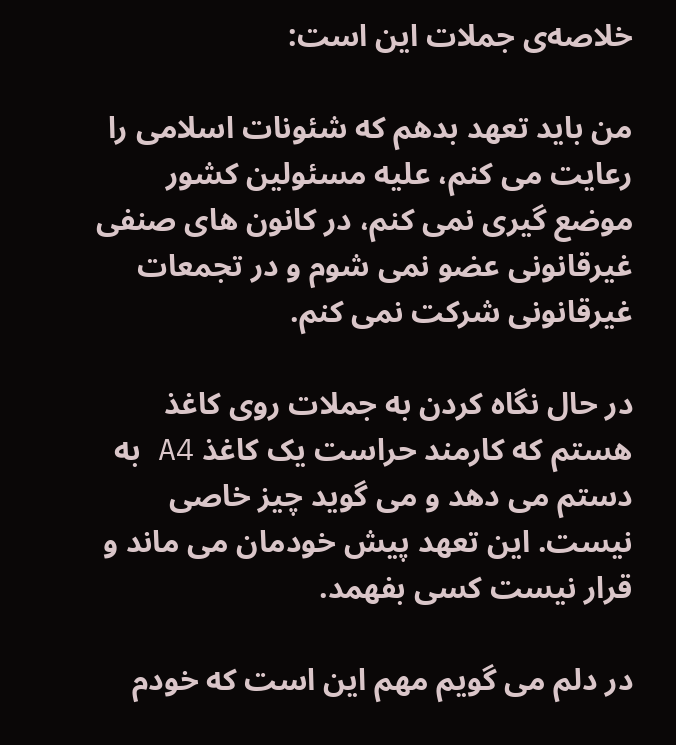خلاصه‌ی جملات این است:

من باید تعهد بدهم که شئونات اسلامی را رعایت می کنم، علیه مسئولین کشور موضع گیری نمی کنم، در کانون های صنفی غیرقانونی عضو نمی شوم و در تجمعات غیرقانونی شرکت نمی کنم.

در حال نگاه کردن به جملات روی کاغذ هستم که کارمند حراست یک کاغذ A4 به دستم می دهد و می گوید چیز خاصی نیست. این تعهد پیش خودمان می ماند و قرار نیست کسی بفهمد.

در دلم می گویم مهم این است که خودم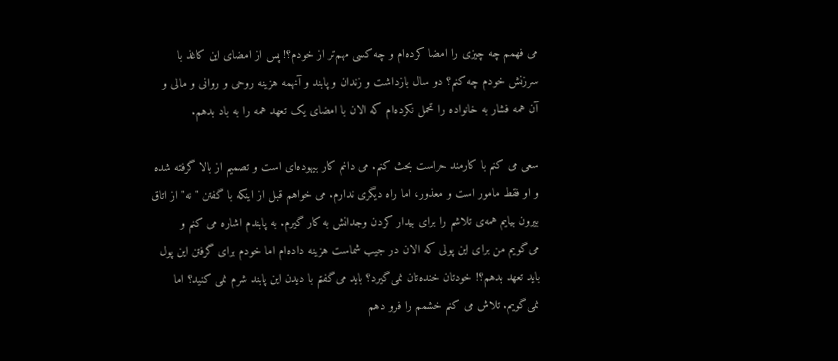می فهمم چه چیزی را امضا کرده‌ام و چه کسی مهم‌تر از خودم؟! پس از امضای این کاغذ با سرزنش خودم چه کنم؟ دو سال بازداشت و زندان و پابند و آنهمه هزینه روحی و روانی و مالی و آن همه فشار به خانواده را تحمل نکرده‌ام که الان با امضای یک تعهد همه را به باد بدهم.

سعی می کنم با کارمند حراست بحث کنم. می دانم کار بیهوده‌ای است و تصمیم از بالا گرفته شده و او فقط مامور است و معذور، اما راه دیگری ندارم. می خواهم قبل از اینکه با گفتن "نه" از اتاق بیرون بیایم همه‌ی تلاشم را برای بیدار کردن وجدانش به کار گیرم. به پابندم اشاره می کنم و می‌گویم من برای این پولی که الان در جیب شماست هزینه داده‌ام اما خودم برای گرفتن این پول باید تعهد بدهم؟! خودتان خنده‌تان نمی‌گیرد‌؟ باید می‌گفتم با دیدن این پابند شرم نمی کنید؟ اما نمی‌گویم. تلاش می کنم خشمم را فرو دهم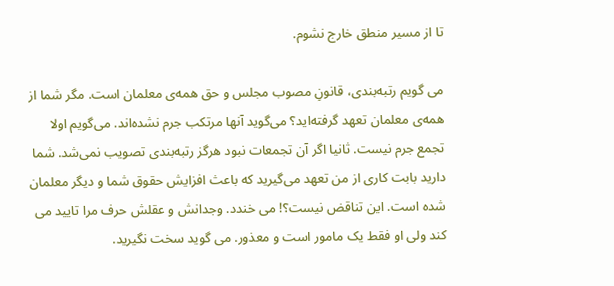تا از مسیر منطق خارج نشوم.

می گویم رتبه‌بندی، قانونِ مصوب مجلس و حق همه‌ی معلمان است. مگر شما از همه‌ی معلمان تعهد گرفته‌اید؟ می‌گوید آنها مرتکب جرم نشده‌اند. می‌گویم اولا تجمع جرم نیست. ثانیا اگر آن تجمعات نبود هرگز رتبه‌بندی تصویب نمی‌شد. شما دارید بابت کاری از من تعهد می‌گیرید که باعث افزایش حقوق شما و دیگر معلمان شده است. این تناقض نیست؟! می خندد. وجدانش و عقلش حرف مرا تایید می کند ولی او فقط یک مامور است و معذور. می ‌گوید سخت نگیرید.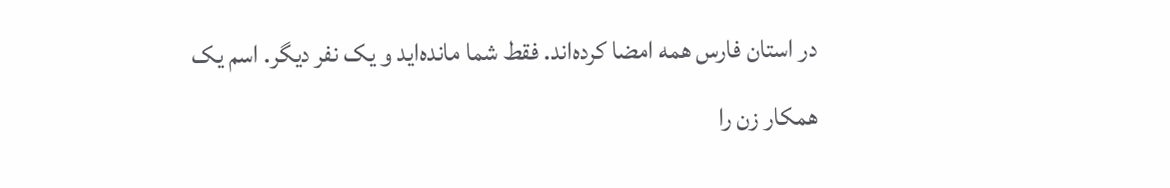در استان فارس همه امضا کرده‌اند. فقط شما مانده‌اید و یک نفر دیگر. اسم یک همکار زن را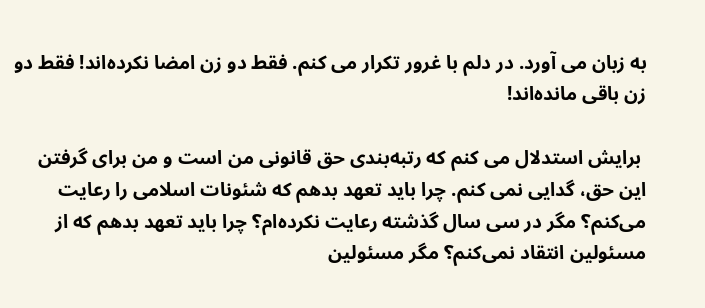به زبان می آورد. در دلم با غرور تکرار می کنم. فقط دو زن امضا نکرده‌اند! فقط دو زن باقی مانده‌اند!

 برایش استدلال می کنم که رتبه‌بندی حق قانونی من است و من برای گرفتن این حق، گدایی نمی کنم. چرا باید تعهد بدهم که شئونات اسلامی را رعایت می‌کنم؟ مگر در سی سال گذشته رعایت نکرده‌ام؟ چرا باید تعهد بدهم که از مسئولین انتقاد نمی‌کنم؟ مگر مسئولین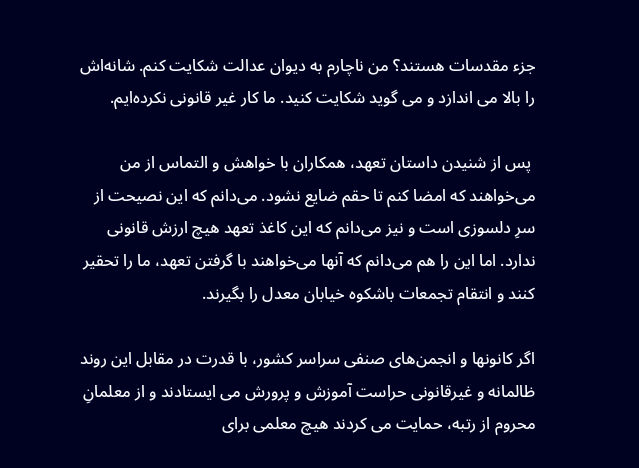جزء مقدسات هستند؟ من ناچارم به دیوان عدالت شکایت کنم. شانه‌اش را بالا می اندازد و می گوید شکایت کنید. ما کار غیر قانونی نکرده‌ایم.

 پس از شنیدن داستان تعهد، همکاران با خواهش و التماس از من می‌خواهند که امضا کنم تا حقم ضایع نشود. می‌دانم که این نصیحت از سرِ دلسوزی است و نیز می‌دانم که این کاغذ تعهد هیچ ارزش قانونی ندارد. اما این را هم می‌دانم که آنها می‌خواهند با گرفتن تعهد، ما را تحقیر کنند و انتقام تجمعات باشکوه خیابان معدل را بگیرند.

اگر کانونها و انجمن‌های صنفی سراسر کشور، با قدرت در مقابل این روند ظالمانه و غیرقانونی حراست آموزش و پرورش می ایستادند و از معلمانِ محروم از رتبه، حمایت می کردند هیچ معلمی برای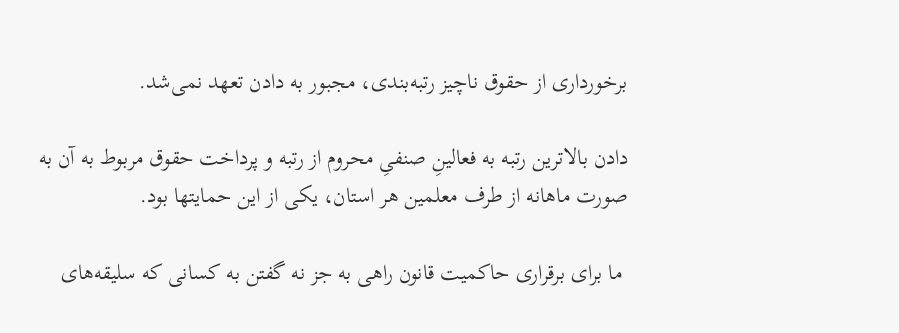برخورداری از حقوق ناچیز رتبه‌بندی، مجبور به دادن تعهد نمی‌شد‌.

دادن بالاترین رتبه به فعالینِ صنفیِ محروم از رتبه و پرداخت حقوق مربوط به آن به صورت ماهانه از طرف معلمین هر استان، یکی از این حمایتها بود.

 ما برای برقراری حاکمیت قانون راهی به جز نه گفتن به کسانی که سلیقه‌های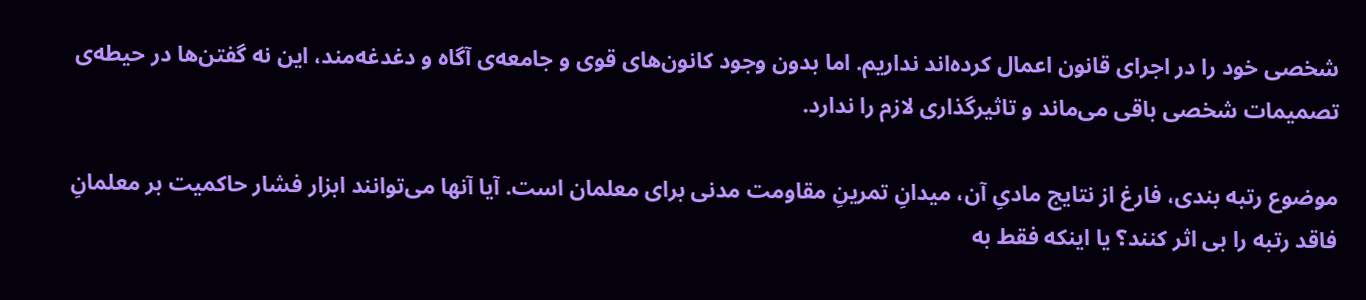شخصی خود را در اجرای قانون اعمال کرده‌اند نداریم. اما بدون وجود کانون‌های قوی و جامعه‌ی آگاه و دغدغه‌مند، این نه گفتن‌ها در حیطه‌ی تصمیمات شخصی باقی می‌ماند و تاثیرگذاری لازم را ندارد.

موضوع رتبه بندی، فارغ از نتایج مادیِ آن، میدانِ تمرینِ مقاومت مدنی برای معلمان است. آیا آنها می‌توانند ابزار فشار حاکمیت بر معلمانِ فاقد رتبه را بی اثر کنند؟ یا اینکه فقط به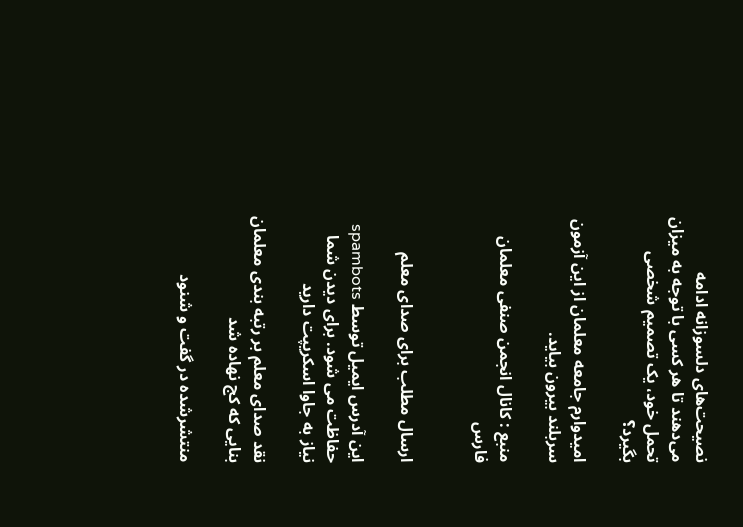نصیحت‌های دلسوزانه ادامه می‌دهند تا هر کسی با توجه به میزان تحمل خود، یک تصمیم شخصی بگیرد؟

امیدوارم جامعه معلمان از این آزمون سربلند بیرون بیاید.

منبع : کانال انجمن صنفی معلمان فارس


ارسال مطلب برای صدای معلم

این آدرس ایمیل توسط spambots حفاظت می شود. برای دیدن شما نیاز به جاوا اسکریپت دارید

نقد صدای معلم بر رتبه بندی معلمان بنایی که کج نهاده شد

منتشرشده در گفت و شنود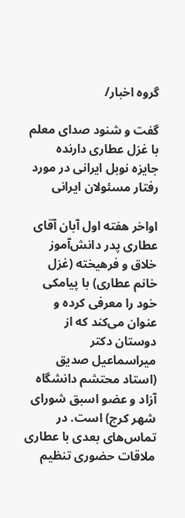گروه اخبار/

گفت و شنود صدای معلم با غزل‌ عطاری دارنده جایزه نوبل ایرانی در مورد رفتار مسئولان ایرانی

اواخر هفته اول آبان آقای عطاری پدر دانش‌آموز خلاق و فرهیخته (غزل خانم عطاری) با پیامکی خود را معرفی کرده و عنوان می‌کند که از دوستان دکتر میراسماعیل صدیق (استاد محتشم دانشگاه آزاد و عضو اسبق شورای شهر کرج) است. در تماس‌های بعدی با عطاری ملاقات حضوری تنظیم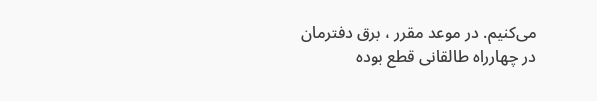می‌کنیم. در موعد مقرر ، برق دفترمان در چهارراه طالقانی قطع بوده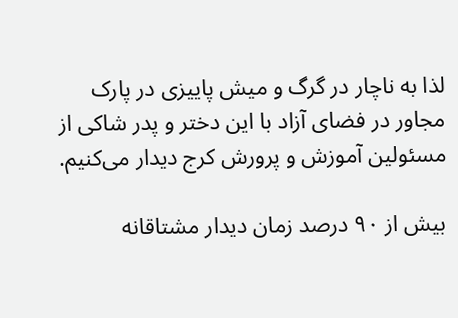لذا به ناچار در گرگ و میش پاییزی در پارک مجاور در فضای آزاد با این دختر و پدر شاکی از مسئولین آموزش و پرورش کرج دیدار می‌کنیم.

بیش از ۹۰ درصد زمان دیدار مشتاقانه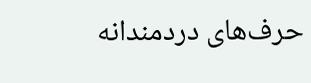حرف‌های دردمندانه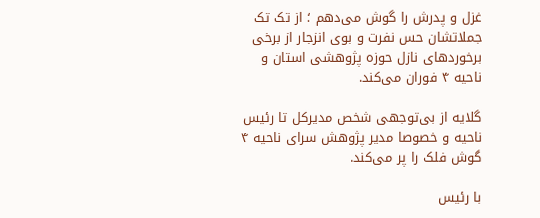غزل و پدرش را گوش می‌دهم ؛ از تک تک جملاتشان حس نفرت و بوی انزجار از برخی برخوردهای نازل حوزه پژوهشی استان و ناحیه ۴ فوران می‌کند.

گلایه از بی‌توجهی شخص مدیرکل تا رئیس ناحیه و خصوصا مدیر پژوهش سرای ناحیه ۴ گوش فلک را پر می‌کند.

با رئیس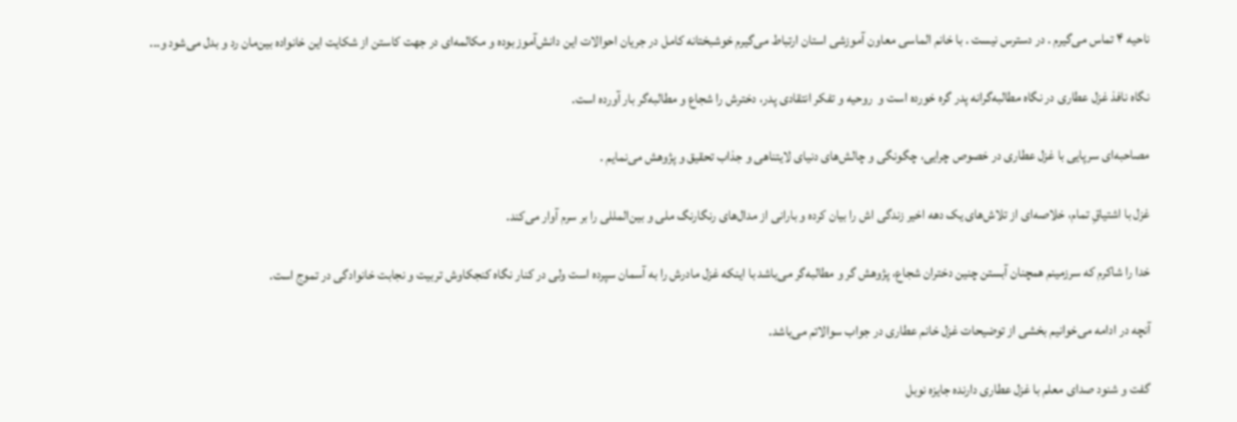ناحیه ۴ تماس می‌گیرم . در دسترس نیست . با خانم الماسی معاون آموزشی استان ارتباط می‌گیرم خوشبختانه کامل در جریان احوالات این دانش‌آموز بوده و مکالمه‌ای در جهت کاستن از شکایت این خانواده بین‌مان رد و بدل می‌شود و...

نگاه نافذ غزل عطاری در نگاه مطالبه‌گرانه پدر گره خورده است و  روحیه و تفکر انتقادی پدر، دخترش را شجاع و مطالبه‌گر بار آورده است.

مصاحبه‌ای سرپایی با غزل عطاری در خصوص چرایی، چگونگی و چالش‌های دنیای لایتناهی و جذاب تحقیق و پژوهش می‌نمایم .

غزل با اشتیاقِ تمام، خلاصه‌ای از تلاش‌های یک دهه اخیر زندگی اش را بیان کرده و بارانی از مدال‌های رنگارنگ ملی و بین‌المللی را بر سرم آوار می‌کند.

خدا را شاکرم که سرزمینم همچنان آبستن چنین دختران شجاع، پژوهش گر و مطالبه‌گر می‌باشد با اینکه غزل مادرش را به آسمان سپرده است ولی در کنار نگاه کنجکاوش تربیت و نجابت خانوادگی در تموج است.

آنچه در ادامه می‌خوانیم بخشی از توضیحات غزل خانم عطاری در جواب سوالاتم می‌باشد.

گفت و شنود صدای معلم با غزل‌ عطاری دارنده جایزه نوبل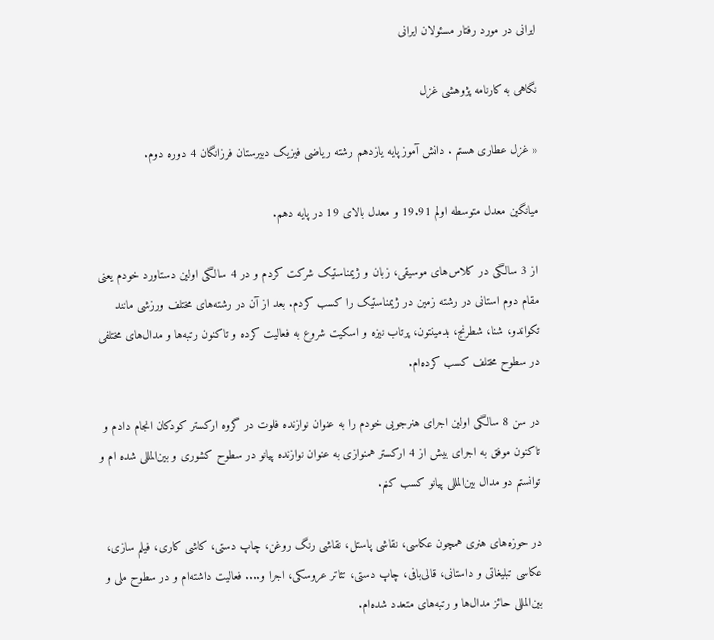ایرانی در مورد رفتار مسئولان ایرانی

نگاهی به کارنامه پژوهشی غزل

« غزل‌ عطاری هستم . دانش آموز پایه یازدهم رشته ریاضی فیزیک دبیرستان فرزانگان 4 دوره دوم.

میانگین معدل متوسطه اولم 19.91 و معدل بالای 19 در پایه دهم.

از 3 سالگی در کلاس‌های موسیقی، زبان و ژیمناستیک شرکت کردم و در 4 سالگی اولین دستاورد خودم یعنی مقام دوم استانی در رشته زمین در ژیمناستیک را کسب کردم. بعد از آن در رشته‌های مختلف ورزشی مانند تکواندو، شنا، شطرنج، بدمينتون، پرتاب نیزه و اسکیت شروع به فعالیت کرده و تاکنون رتبه‌ها و مدال‌های مختلفی در سطوح مختلف کسب کرده‌ام.

در سن 8 سالگی اولین اجرای هنرجویی خودم را به عنوان نوازنده فلوت در گروه ارکستر کودکان انجام دادم و تاکنون موفق به اجرای بیش از 4 ارکستر همنوازی به عنوان نوازنده پیانو در سطوح کشوری و بین‌المللی شده ام و توانستم دو مدال بین‌المللی پیانو کسب کنم.

در حوزه‌های هنری همچون عکاسی، نقاشی پاستل، نقاشی رنگ‌ روغن، چاپ دستی، کاشی کاری، فیلم سازی، عکاسی تبلیغاتی و داستانی، قالی‌بافی، چاپ دستی، تئاتر عروسکی، اجرا و.... فعالیت داشته‌ام و در سطوح ملی و بین‌المللی حائز مدال‌ها و رتبه‌های متعدد شده‌ام.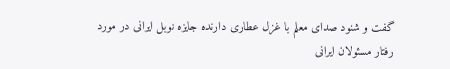گفت و شنود صدای معلم با غزل‌ عطاری دارنده جایزه نوبل ایرانی در مورد رفتار مسئولان ایرانی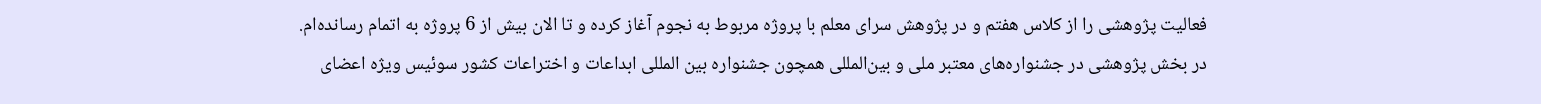فعالیت پژوهشی را از کلاس هفتم و در پژوهش سرای معلم با پروژه مربوط به نجوم آغاز کرده و تا الان بیش از 6 پروژه به اتمام رسانده‌ام. در بخش پژوهشی در جشنواره‌های معتبر ملی و بین‌المللی همچون جشنواره بین المللی ابداعات و اختراعات کشور سوئیس ویژه اعضای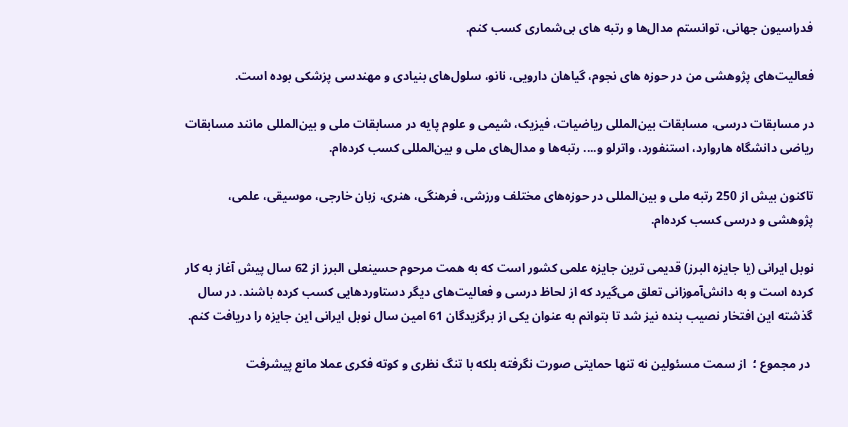فدراسیون جهانی، توانستم مدال‌ها و رتبه های بی‌شماری کسب کنم.

فعالیت‌های پژوهشی من در حوزه های نجوم، گیاهان دارویی، نانو، سلول‌های بنیادی و مهندسی پزشکی بوده است.

در مسابقات درسی، مسابقات بین‌المللی ریاضیات، فیزیک، شیمی و علوم پایه در مسابقات ملی و بین‌المللی مانند مسابقات ریاضی دانشگاه‌ هاروارد، استنفورد، واترلو و.... رتبه‌ها و مدال‌های ملی و بین‌المللی کسب کرده‌ام.

تاکنون بیش از 250 رتبه ملی و بین‌المللی در حوزه‌های مختلف ورزشی، فرهنگی، هنری، زبان خارجی، موسیقی، علمی، پژوهشی و درسی کسب کرده‌ام.

نوبل ایرانی (یا جایزه البرز) قدیمی ترین جایزه علمی کشور است که به همت مرحوم حسینعلی البرز از 62 سال پیش آغاز به کار کرده است و به دانش‌آموزانی تعلق می‌گیرد که از لحاظ درسی و فعالیت‌های دیگر دستاوردهایی کسب کرده باشند. در سال گذشته این افتخار نصیب بنده نیز شد تا بتوانم به عنوان یکی از برگزیدگان 61 امین سال نوبل ایرانی این جایزه را دریافت کنم.

 در مجموع ؛  از سمت مسئولین نه تنها حمایتی صورت نگرفته بلکه با تنگ‌ نظری و کوته‌ فکری عملا مانع پیشرفت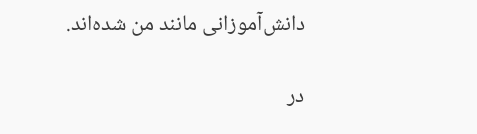دانش‌آموزانی مانند من شده‌اند.

در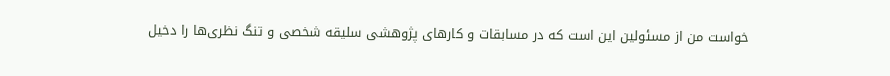خواست من از مسئولین این است که در مسابقات و کارهای پژوهشی سلیقه شخصی و تنگ نظری‌ها را دخیل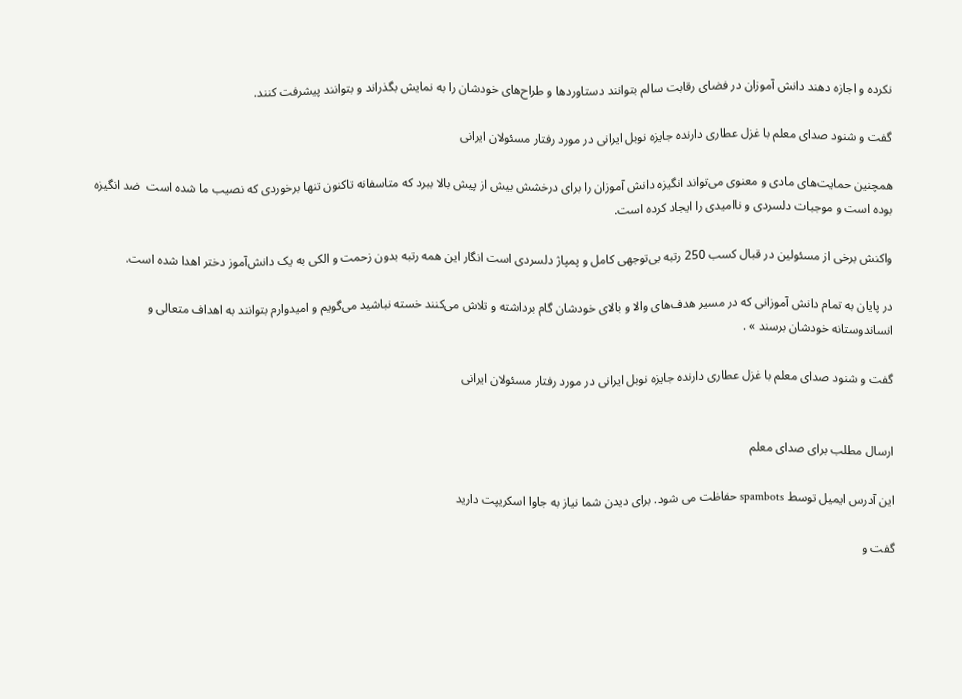نکرده و اجازه دهند دانش آموزان در فضای رقابت سالم بتوانند دستاوردها و طراح‌های خودشان را به نمایش بگذراند و بتوانند پیشرفت کنند.

گفت و شنود صدای معلم با غزل‌ عطاری دارنده جایزه نوبل ایرانی در مورد رفتار مسئولان ایرانی

همچنین حمایت‌های مادی و معنوی می‌تواند انگیزه دانش آموزان را برای درخشش بیش از پیش بالا ببرد که متاسفانه تاکنون تنها برخوردی که نصیب ما شده است  ضد انگیزه بوده است و موجبات دلسردی و ناامیدی را ایجاد کرده است.

واکنش برخی از مسئولین در قبال کسب 250 رتبه بی‌توجهی کامل و پمپاژ دلسردی است انگار این همه رتبه بدون زحمت و الکی به یک دانش‌آموز دختر اهدا شده است.

در پایان به تمام دانش آموزانی که در مسیر هدف‌های والا و بالای خودشان گام برداشته و تلاش می‌کنند خسته نباشید می‌گویم و امیدوارم بتوانند به اهداف متعالی و انساندوستانه خودشان برسند » .

گفت و شنود صدای معلم با غزل‌ عطاری دارنده جایزه نوبل ایرانی در مورد رفتار مسئولان ایرانی


ارسال مطلب برای صدای معلم

این آدرس ایمیل توسط spambots حفاظت می شود. برای دیدن شما نیاز به جاوا اسکریپت دارید

گفت و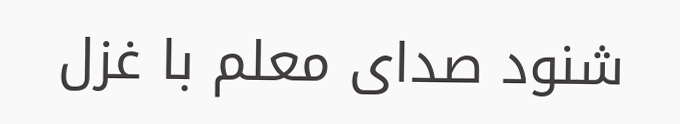شنود صدای معلم با غزل‌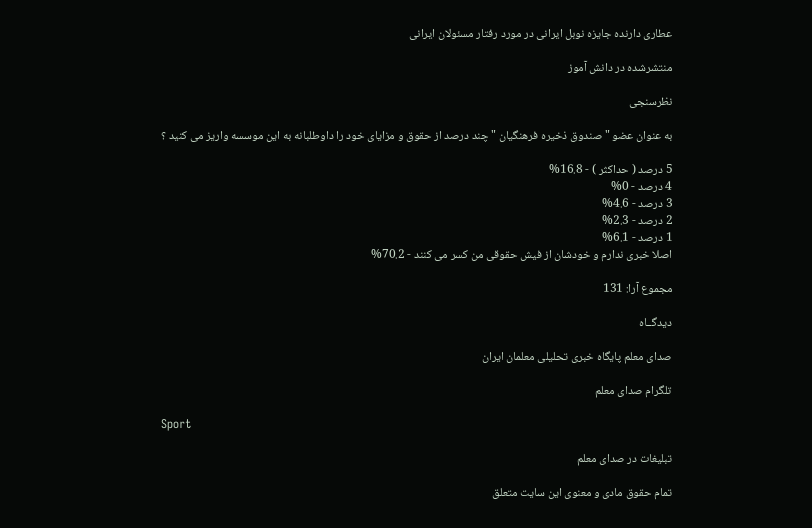عطاری دارنده جایزه نوبل ایرانی در مورد رفتار مسئولان ایرانی

منتشرشده در دانش آموز

نظرسنجی

به عنوان عضو " صندوق ذخیره فرهنگیان " چند درصد از حقوق و مزایای خود را داوطلبانه به این موسسه واریز می کنید ؟

5 درصد ( حداکثر ) - 16.8%
4 درصد - 0%
3 درصد - 4.6%
2 درصد - 2.3%
1 درصد - 6.1%
اصلا خبری ندارم و خودشان از فیش حقوقی من کسر می کنند - 70.2%

مجموع آرا: 131

دیدگــاه

صدای معلم پایگاه خبری تحلیلی معلمان ایران

تلگرام صدای معلم

Sport

تبلیغات در صدای معلم

تمام حقوق مادی و معنوی این سایت متعلق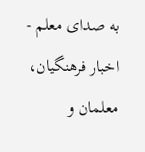به صدای معلم - اخبار فرهنگیان، معلمان و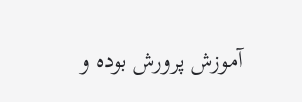آموزش پرورش بوده و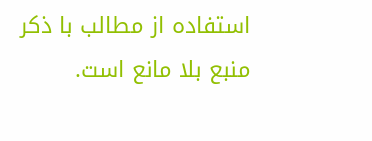استفاده از مطالب با ذکر منبع بلا مانع است.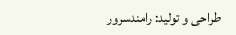طراحی و تولید: رامندسرور